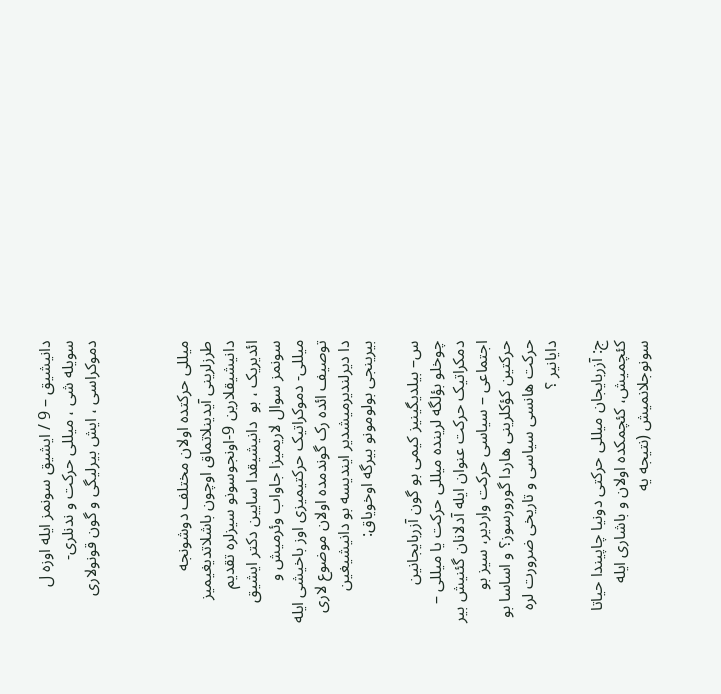دانیشیق – 9 / ایشیق سونمز ایله اوزه ل سویله شی ، میللی حرکت و ندنلری- دموکراسی ، ایش بیرلیگی و گون قونولاری



میللی حرکتده اولان مختلف دوشونجه طرزلرینی آیدینلاتماق اوچون باشلاتدیغیمیز دانیشیقلارین 9-اونجوسونو سیزلره تقدیم ائدیریک ، بو  دانیشیقدا سایین دکتر ایشیق سونمز سوال لاریمیزا جاواب وئرمیش و میللی- دموکراتیک حرکتیمیزی اوز باخیشی ایله توصیف ائده رک گوندمده اولان موضوع لاری دا دیرلندیرمیشدیر ایندیسه بو دانیشیغین بیرینجی بولومونو بیرگه اوخویاق:

س– بیلدیگینیز کیمی بو گون آزربایجانین چوخلو بؤلگه لرینده میللی حرکت یا میللی – دمکراتیک حرکت عنوان ایله آدلانان گئنیش بیر اجتماعی – سیاسی حرکت واردیر، سیز بو حرکتین کؤکلرینی هاردا گورورسوز؟ و اساسا بو حرکت هانسی سیاسی و تاریخی ضرورت لره دایانیر ؟

ج: آزربایجان میللی حرکتی دونیا چاپیندا حیاتا کئچمیش، کئچمکده اولان و باشاری ایله سونوجلانمیش (نتیجه یه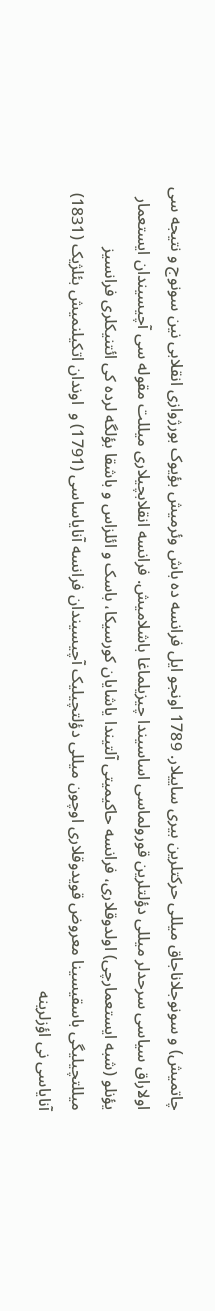چاتمیش) و سونوجلاناجاق میللی حرکتلرین بیری ساییلار. 1789 اونجو ایل فرانسه ده باش وئرمیش بؤیوک بورژوازی انقلابی نین سونوج و نتیجه سی اولاراق سیاسی سرحدلر میللی دؤلتلرین قورولماسی اساسیندا چیزیلماغا باشلامیش. فرانسه انقلابچیلاری میللت مقوله سی آچیسیندان ایستعمار یؤنلو (شبه ایستعمارچی) اولدوقلاری، فرانسه حاکیمیتی آلتیندا یاشایان کورسیکا، باسک و ائلزاس و باشقا بؤلگه لرده کی ائتنیکلری فرانسیز میللتچیلیگی باسقیسینا معروض قویدوقلاری اوچون میللی دؤلتچیلیک آچیسیندان فرانسه آنایاساسی (1791) و  اوندان اتکیلنمیش بئلژیک (1831) آنایاسی نی اؤزلرینه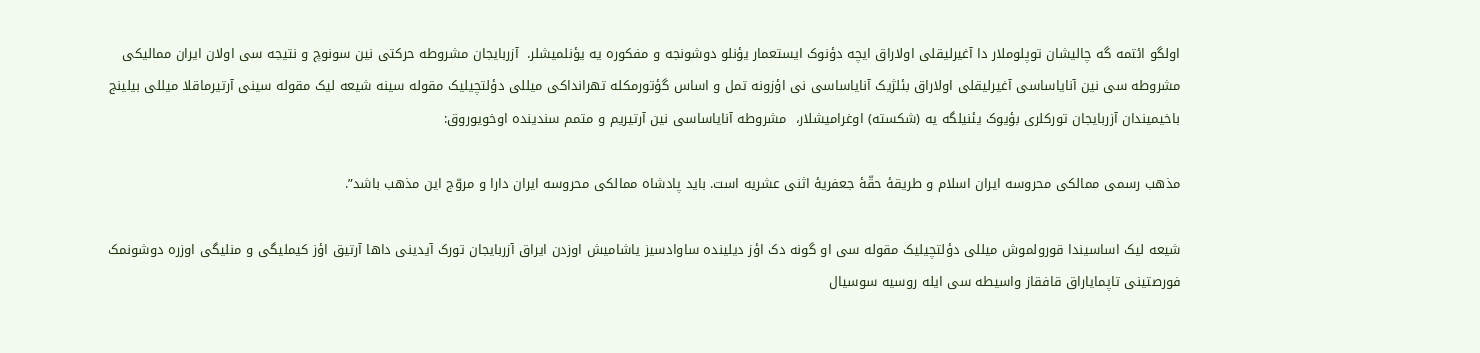اولگو ائتمه گه چالیشان توپلوملار دا آغیرلیقلی اولاراق ایچه دؤنوک ایستعمار یؤنلو دوشونجه و مفکوره یه یؤنلمیشلر.  آزربایجان مشروطه حرکتی نین سونوچ و نتیجه سی اولان ایران ممالیکی مشروطه سی نین آنایاساسی آغیرلیقلی اولاراق بئلژیک آنایاساسی نی اؤزونه تمل و اساس گؤتورمکله تهرانداکی میللی دؤلتچیلیک مقوله سینه شیعه لیک مقوله سینی آرتیرماقلا میللی بیلینج باخیمیندان آزربایجان تورکلری بؤیوک یئنیلگه یه (شکسته) اوغرامیشلار،  مشروطه آنایاساسی نین آرتیریم و متمم سندینده اوخویوروق:

مذهب رسمی ممالکی محروسه ایران اسلام و طریقۀ حقّۀ جعفریۀ اثنی عشریه است. باید پادشاه ممالکی محروسه ایران دارا و مروّج این مذهب باشد”.

شیعه لیک اساسیندا قورولموش میللی دؤلتچیلیک مقوله سی او گونه دک اؤز دیلینده ساوادسیز یاشامیش اوزدن ایراق آزربایجان تورک آیدینی داها آرتیق اؤز کیملیگی و منلیگی اوزره دوشونمک فورصتینی تاپمایاراق قافقاز واسیطه سی ایله روسیه سوسیال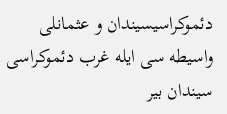دئموکراسیسیندان و عثمانلی واسیطه سی ایله غرب دئموکراسی سیندان بیر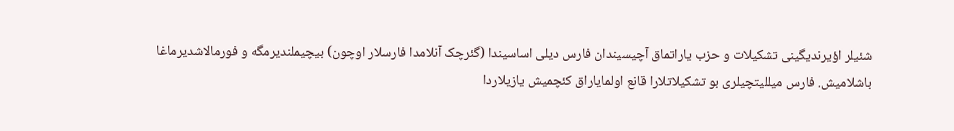شئیلر اؤیرندیگینی تشکیلات و حزب یاراتماق آچیسیندان فارس دیلی اساسیندا (گئرچک آنلامدا فارسلار اوچون) بیچیملندیرمگه و فورمالاشدیرماغا باشلامیش. فارس میللیتچیلری بو تشکیلاتلارا قانع اولمایاراق کئچمیش یازیلاردا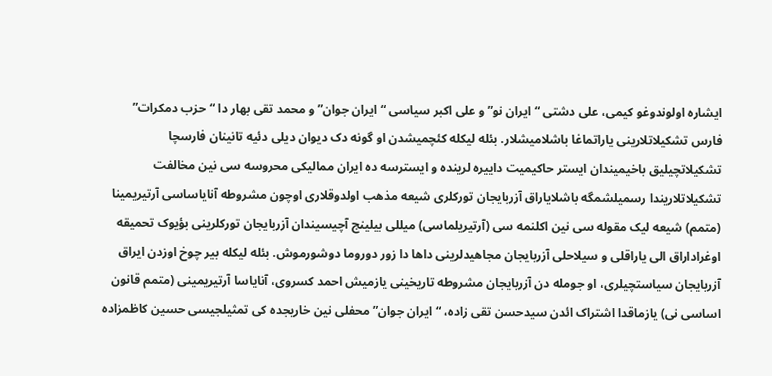ایشاره اولوندوغو کیمی، علی دشتی “ایران نو” و علی اکبر سیاسی “ایران جوان” و محمد تقی بهار دا “حزب دمکرات” فارس تشکیلاتلارینی یاراتماغا باشلامیشلار. بئله لیکله کئچمیشدن او گونه دک دیوان دیلی دئیه تانینان فارسچا تشکیلاتچیلیق باخیمیندان ایستر حاکیمیت داییره لرینده و ایسترسه ده ایران ممالیکی محروسه سی نین مخالفت تشکیلاتلاریندا رسمیلشمگه باشلایاراق آزربایجان تورکلری شیعه مذهب اولدوقلاری اوچون مشروطه آنایاساسی آرتیریمینا (متمم) شیعه لیک مقوله سی نین اکلنمه سی (آرتیریلماسی) میللی بیلینج آچیسیندان آزربایجان تورکلرینی بؤیوک تحمیقه اوغراداراق الی یاراقلی و سیلاحلی آزربایجان مجاهیدلرینی داها دا زور دوروما دوشورموش. بئله لیکله بیر چوخ اوزدن ایراق آزربایجان سیاستچیلری، او جومله دن آزربایجان مشروطه تاریخینی یازمیش احمد کسروی، آنایاسا آرتیریمینی (متمم قانون اساسی نی) یازماقدا اشتراک ائدن سیدحسن تقی زاده، “ایران جوان” محفلی نین خاریجده کی تمثیلجیسی حسین کاظمزاده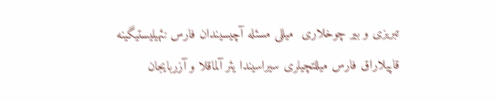تبریزی و بیر چوخلاری  میللی مسئله آچیسیندان فارس نئهیلیستیگینه قاپیلاراق فارس میللتچیلری سیراسیندا یئر آلماقلا و آزربایجان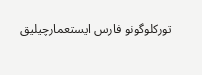تورکلوگونو فارس ایستعمارچیلیق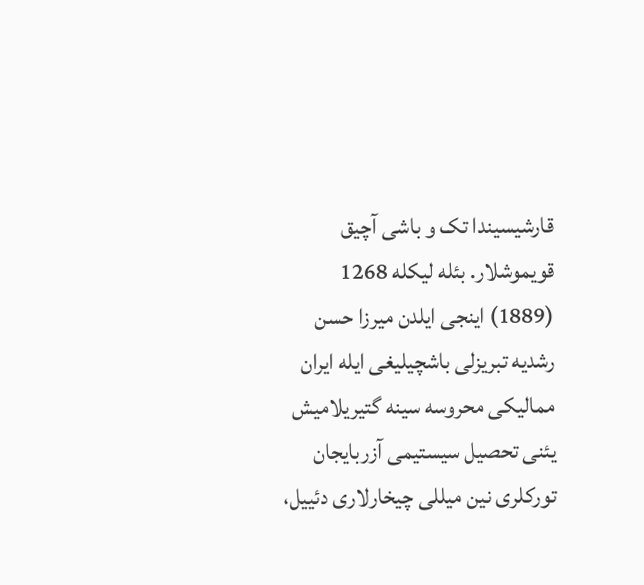قارشیسیندا تک و باشی آچیق قویموشلار. بئله لیکله 1268 (1889) اینجی ایلدن میرزا حسن رشدیه تبریزلی باشچیلیغی ایله ایران ممالیکی محروسه سینه گتیریلامیش یئنی تحصیل سیستیمی آزربایجان تورکلری نین میللی چیخارلاری دئییل،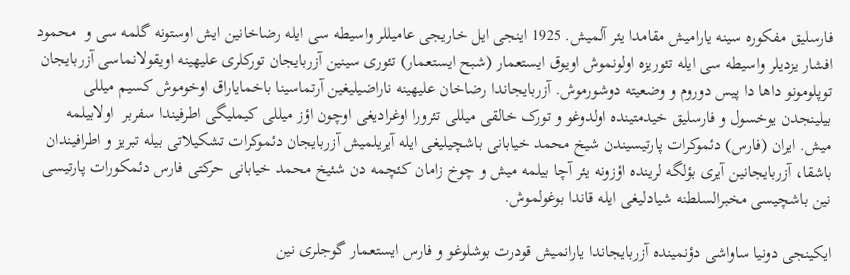فارسلیق مفکوره سینه یارامیش مقامدا یئر آلمیش. 1925 اینجی ایل خاریجی عامیللر واسیطه سی ایله رضاخانین ایش اوستونه گلمه سی و  محمود افشار یزدیلر واسیطه سی ایله تئوریزه اولونموش اویوق ایستعمار (شبح ایستعمار) تئوری سینین آزربایجان تورکلری علیهینه اویقولانماسی آزربایجان توپلومونو داها دا پیس دوروم و وضعیته دوشورموش. آزربایجاندا رضاخان علیهینه ناراضیلیغین آرتماسینا باخمایاراق اوخوموش کسیم میللی بیلینجدن یوخسول و فارسلیق خیدمتینده اولدوغو و تورک خالقی میللی تئرورا اوغرادیغی اوچون اؤز میللی کیملیگی اطرفیندا سفربر  اولابیلمه میش. ایران (فارس) دئموکرات پارتیسیندن شیخ محمد خیابانی باشچیلیغی ایله آیریلمیش آزربایجان دئموکرات تشکیلاتی بیله تبریز و اطرافیندان باشقا، آزربایجانین آیری بؤلگه لرینده اؤزونه یئر آچا بیلمه میش و چوخ زامان کئچمه دن شئیخ محمد خیابانی حرکتی فارس دئمکورات پارتیسی نین باشچیسی مخبرالسلطنه شیادلیغی ایله قاندا بوغولموش.

ایکینجی دونیا ساواشی دؤنمینده آزربایجاندا یارانمیش قودرت بوشلوغو و فارس ایستعمار گوجلری نین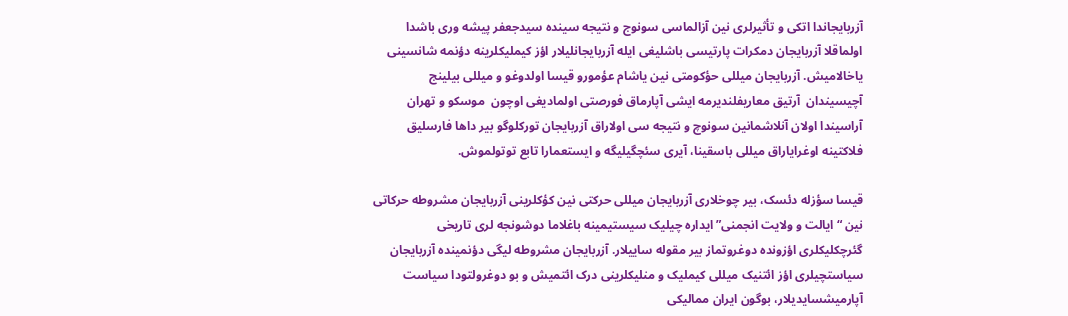آزربایجاندا اتکی و تأثیرلری نین آزالماسی سونوج و نتیجه سینده سیدجعفر پیشه وری باشدا اولماقلا آزربایجان دمکرات پارتیسی باشلیغی ایله آزربایجانلیلار اؤز کیملیکلرینه دؤنمه شانسینی یاخالامیش. آزربایجان میللی حؤکومتی نین یاشام عؤمورو قیسا اولدوغو و میللی بیلینج آچیسیندان  آرتیق معاریفلندیرمه ایشی آپارماق فورصتی اولمادیغی اوچون  موسکو و تهران آراسیندا اولان آنلاشمانین سونوچ و نتیجه سی اولاراق آزربایجان تورکلوگو بیر داها فارسلیق فلاکتینه اوغرایاراق میللی باسقینا، آیری سئچگیلیگه و ایستعمارا تابع توتولموش.

قیسا سؤزله دئسک، بیر چوخلاری آزربایجان میللی حرکتی نین کؤکلرینی آزربایجان مشروطه حرکاتی نین “ایالت و ولایت انجمنی” ایداره چیلیک سیستیمینه باغلاما دوشونجه لری تاریخی گئرچکلیکلری اؤزونده دوغروتماز بیر مقوله ساییلار. آزربایجان مشروطه لیگی دؤنمینده آزربایجان سیاستچیلری اؤز ائتنیک میللی کیملیک و منلیکلرینی درک ائتمیش و بو دوغرولتودا سیاست آپارمیشسایدیلار، بوگون ایران ممالیکی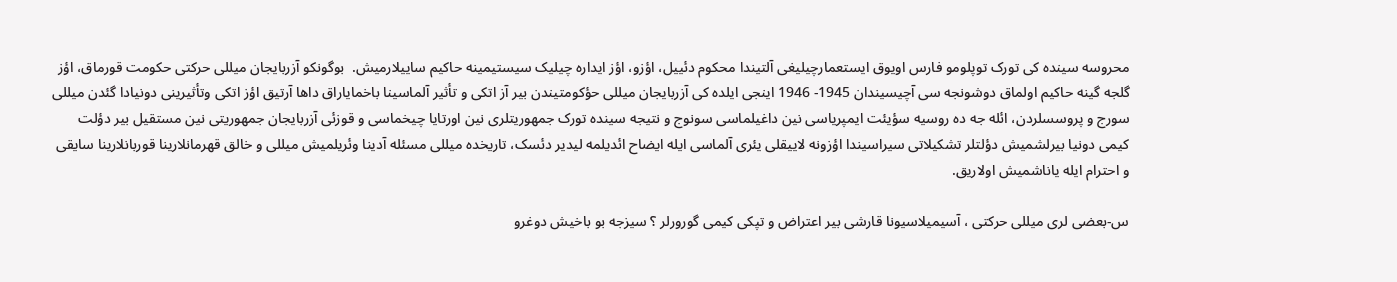محروسه سینده کی تورک توپلومو فارس اویوق ایستعمارچیلیغی آلتیندا محکوم دئییل، اؤزو، اؤز ایداره چیلیک سیستیمینه حاکیم ساییلارمیش.  بوگونکو آزربایجان میللی حرکتی حکومت قورماق، اؤز گلجه گینه حاکیم اولماق دوشونجه سی آچیسیندان 1945- 1946 اینجی ایلده کی آزربایجان میللی حؤکومتیندن بیر آز اتکی و تأثیر آلماسینا باخمایاراق داها آرتیق اؤز اتکی وتأثیرینی دونیادا گئدن میللی سورج و پروسسلردن، ائله جه ده روسیه سؤیئت ایمپریاسی نین داغیلماسی سونوج و نتیجه سینده تورک جمهوریتلری نین اورتایا چیخماسی و قوزئی آزربایجان جمهوریتی نین مستقیل بیر دؤلت کیمی دونیا بیرلشمیش دؤلتلر تشکیلاتی سیراسیندا اؤزونه لاییقلی یئری آلماسی ایله ایضاح ائدیلمه لیدیر دئسک، تاریخده میللی مسئله آدینا وئریلمیش میللی و خالق قهرمانلارینا قوربانلارینا سایقی و احترام ایله یاناشمیش اولاریق.

س-بعضی لری میللی حرکتی ، آسیمیلاسیونا قارشی بیر اعتراض و تپکی کیمی گورورلر ؟ سیزجه بو باخیش دوغرو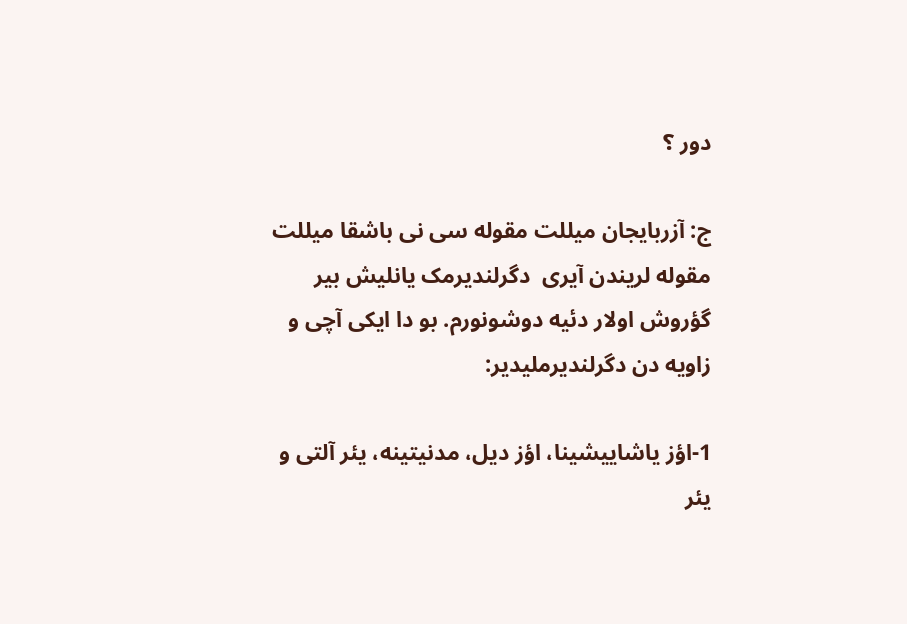دور ؟

ج: آزربایجان میللت مقوله سی نی باشقا میللت مقوله لریندن آیری  دگرلندیرمک یانلیش بیر گؤروش اولار دئیه دوشونورم. بو دا ایکی آچی و زاویه دن دگرلندیرملیدیر:

1-اؤز یاشاییشینا، اؤز دیل، مدنیتینه، یئر آلتی و یئر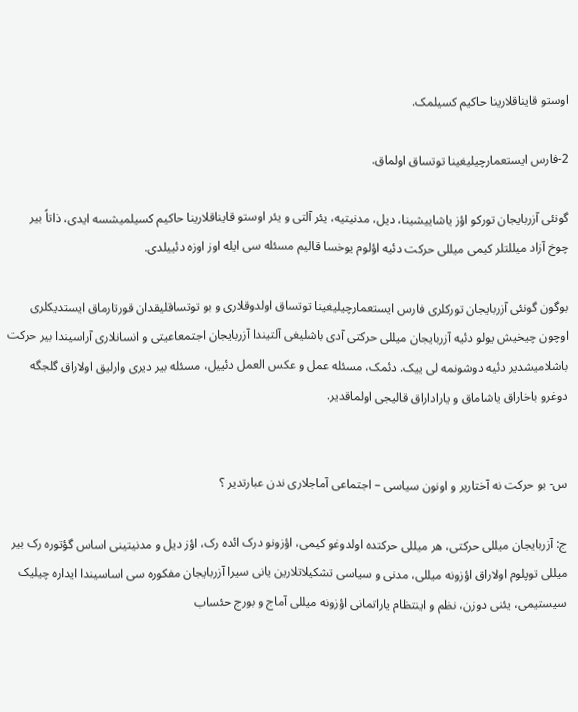اوستو قایناقلارینا حاکیم کسیلمک.

2-فارس ایستعمارچیلیغینا توتساق اولماق.

گونئی آزربایجان تورکو اؤز یاشاییشینا، دیل، مدنیتیه، یئر آلتی و یئر اوستو قایناقلارینا حاکیم کسیلمیشسه ایدی، ذاتاً بیر چوخ آزاد میللتلر کیمی میللی حرکت دئیه اؤلوم یوخسا قالیم مسئله سی ایله اوز اوزه دئییلدی.

بوگون گونئی آزربایجان تورکلری فارس ایستعمارچیلیغینا توتساق اولدوقلاری و بو توتساقلیقدان قورتارماق ایستدیکلری اوچون چیخیش یولو دئیه آزربایجان میللی حرکتی آدی باشلیغی آلتیندا آزربایجان اجتمعاعیتی و انسانلاری آراسیندا بیر حرکت باشلامیشدیر دئیه دوشونمه لی ییک. دئمک، مسئله عمل و عکس العمل دئییل، مسئله بیر دیری وارلیق اولاراق گلجگه دوغرو باخاراق یاشاماق و یاراداراق قالیجی اولماقدیر.


س- بو حرکت نه آختاریر و اونون سیاسی – اجتماعی آماجلاری ندن عبارتدیر ؟

ج: آزربایجان میللی حرکتی، هر میللی حرکتده اولدوغو کیمی، اؤزونو درک ائده رک، اؤز دیل و مدنیتینی اساس گؤتوره رک بیر میللی توپلوم اولاراق اؤزونه میللی، مدنی و سیاسی تشکیلاتلارین یانی سیرا آزربایجان مفکوره سی اساسیندا ایداره چیلیک سیستیمی، یئنی دوزن، نظم و اینتظام یاراتمانی اؤزونه میللی آماج و بورج حئساب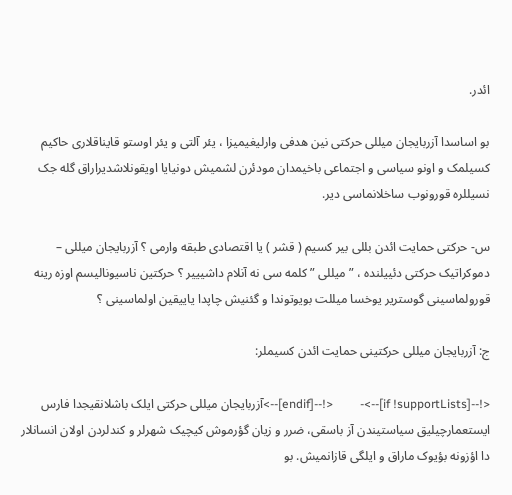ائدر.

بو اساسدا آزربایجان میللی حرکتی نین هدفی وارلیغیمیزا ، یئر آلتی و یئر اوستو قایناقلاری حاکیم کسیلمک و اونو سیاسی و اجتماعی باخیمدان مودئرن لشمیش دونیایا اویقونلاشدیراراق گله جک نسیللره قورونوب ساخلانماسی دیر.

س- حرکتی حمایت ائدن بللی بیر کسیم ( قشر ) یا اقتصادی طبقه وارمی ؟ آزربایجان میللی – دموکراتیک حرکتی دئییلنده ، ” میللی ” کلمه سی نه آنلام داشیییر ؟ حرکتین ناسیونالیسم اوزه رینه قورولماسینی گوستریر یوخسا میللت بویوتوندا و گئنیش چاپدا یاییقین اولماسینی ؟

ج: آزربایجان میللی حرکتینی حمایت ائدن کسیملر:

<!--[if !supportLists]-->-         <!--[endif]-->آزربایجان میللی حرکتی ایلک باشلانقیجدا فارس ایستعمارچیلیق سیاستیندن آز باسقی، ضرر و زیان گؤرموش کیچیک شهرلر و کندلردن اولان انسانلار دا اؤزونه بؤیوک ماراق و ایلگی قازانمیش. بو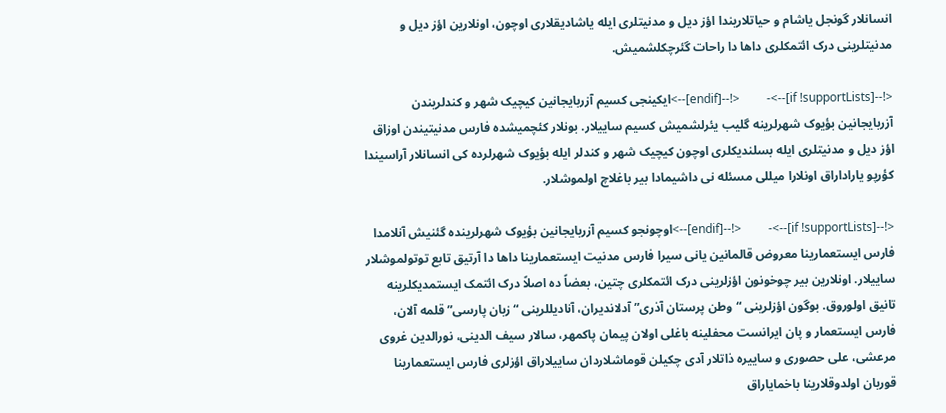انسانلار گونجل یاشام و حیاتلاریندا اؤز دیل و مدنیتلری ایله یاشادیقلاری اوچون، اونلارین اؤز دیل و مدنیتلرینی درک ائتمکلری داها دا راحات گئرچکلشمیش.

<!--[if !supportLists]-->-         <!--[endif]-->ایکینجی کسیم آزربایجانین کیچیک شهر و کندلریندن آزربایجانین بؤیوک شهرلرینه گلیب یئرلشمیش کسیم ساییلار. بونلار کئچمیشده فارس مدنیتیندن اوزاق اؤز دیل و مدنیتلری ایله بسلندیکلری اوچون کیچیک شهر و کندلر ایله بؤیوک شهرلرده کی انسانلار آراسیندا کؤرپو یاراداراق اونلارا میللی مسئله نی داشیمادا بیر باغلاچ اولموشلار.

<!--[if !supportLists]-->-         <!--[endif]-->اوچونجو کسیم آزربایجانین بؤیوک شهرلرینده گئنیش آنلامدا فارس ایستعمارینا معروض قالمانین یانی سیرا فارس مدنیت ایستعمارینا داها دا آرتیق تابع توتولموشلار ساییلار. اونلارین بیر چوخونون اؤزلرینی درک ائتمکلری چتین، بعضاً ده اصلاً درک ائتمک ایستمدیکلرینه تانیق اولوروق. بوگون اؤزلرینی “وطن پرستان آذری” آدلاندیران، آنادیللرینی “زبان پارسی” قلمه آلان، فارس ایستعمار و پان ایرانست محفلینه باغلی اولان پیمان پاکمهر، سالار سیف الدینی، نورالدین غروی مرعشی، علی حصوری و ساییره ذاتلار آدی چکیلن قوماشلاردان ساییلاراق اؤزلری فارس ایستعمارینا قوربان اولدوقلارینا باخمایاراق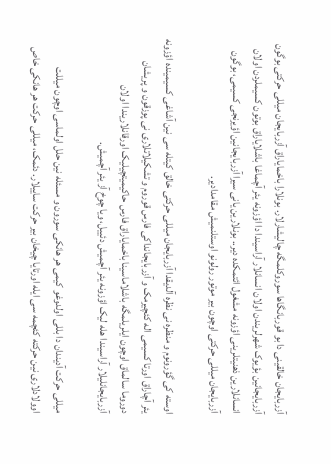آزربایجان خالقینی دا بو قوربانگاها سوروکلمگه چالیشارلار. بونلارا باخمایاراق آزربایجان میللی حرکتی بوگون آزربایجانین بؤیوک شهرلریندن اولان انسانلار آراسیندا دا اؤزونه یئر آچماغا باشلایاراق بوتون کسیملردن اولان انسانلارین ذهنیتلرینی اؤزونه مشغول ائتمکده دیر.. بونلارین یانی سیرا آزربایجانین اؤیرنجی کسیمی، بوگون آزربایجان میللی حرکتی اوچون بیر موتور رولونو اوستلنمیش مقامدادیر.

اوسته کی گؤرونوم و منظره نی نظره آلدیقدا آزربایجان میللی حرکتی خالق کیتله سی نین آشاغی کسیمینده اؤزونه یئر آچاراق اورتا کسیمی اله کئچیرمک و آزربایجانداکی فارس قوروم و تشکیلاتلاری نی پوزقون و پریشان دوروما سالماق اوچون ایلریلمگه باشلاماسینا باخمایاراق فارس حاکیمیتچیلیک اورقانلاریندا اولان آزربایجانلیلار آراسیندا هله لیک اؤزونه یئر آچمیش دئییل، ویا چوخ آز یئر آچمیش.

میللی حرکت آدیندان دا بللی اولدوغو کیمی هر هانکی سورون و مسئله نین حلل اولماسی اوچون میللت اوولادلاری نین حرکته کئچمه سی ایله اورتایا چیخان بیر حرکت ساییلار. دئمک، میللی حرکت هر هانکی خاص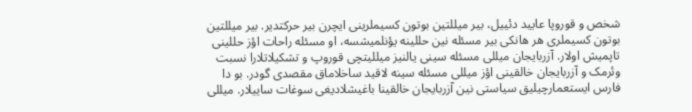شخص و قوروپا عایید دئییل، بیر میللتین بوتون کسیملرینی ایچرن بیر حرکتدیر. بیر میللتین بوتون کسیملری هر هانکی بیر مسئله نین حللینه یؤنلمیشسه، او مسئله راحات اؤز حللینی تاپمیش اولار. آزربایجان میللی مسئله سینی یالنیز میللیتچی قوروپ و تشکیلاتلارا نسبت وئرمک و آزربایجان خالقینی اؤز میللی مسئله سینه لاقید ساخلاماق مقصدی گودر. بو دا فارس ایستعمارچیلیق سیاستی نین آزربایجان خالقینا باغیشلادیغی سوغات ساییلار. میللی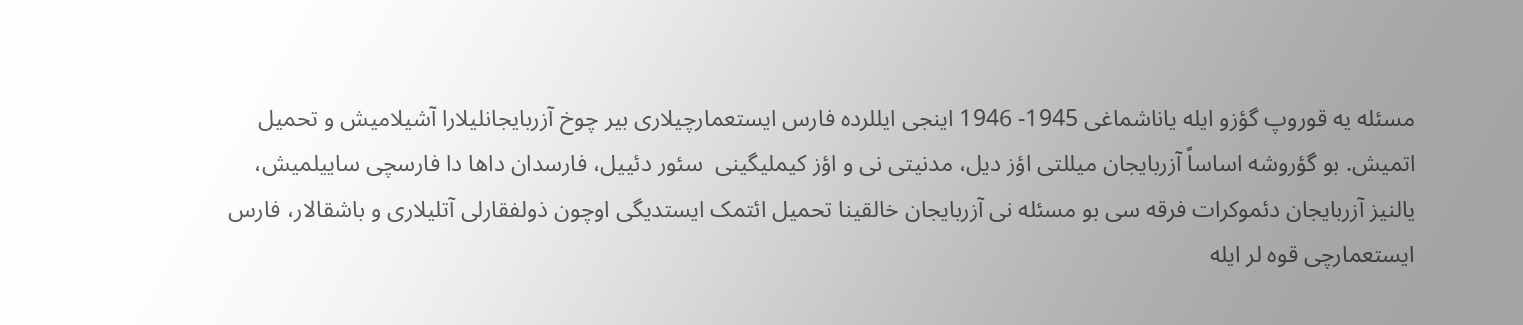مسئله یه قوروپ گؤزو ایله یاناشماغی 1945- 1946 اینجی ایللرده فارس ایستعمارچیلاری بیر چوخ آزربایجانلیلارا آشیلامیش و تحمیل اتمیش. بو گؤروشه اساساً آزربایجان میللتی اؤز دیل، مدنیتی نی و اؤز کیملیگینی  سئور دئییل، فارسدان داها دا فارسچی ساییلمیش، یالنیز آزربایجان دئموکرات فرقه سی بو مسئله نی آزربایجان خالقینا تحمیل ائتمک ایستدیگی اوچون ذولفقارلی آتلیلاری و باشقالار، فارس ایستعمارچی قوه لر ایله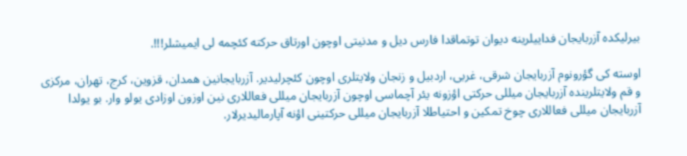بیرلیکده آزربایجان فداییلرینه دیوان توتماقدا فارس دیل و مدنیتی اوچون اورتاق حرکته کئچمه لی ایمیشلر!!!.

اوسته کی گؤرونوم آزربایجان شرقی، غربی، اردبیل و زنجان ولایتلری اوچون کئچرلیدیر. آزربایجانین همدان، قزوین، کرج، تهران، مرکزی و قم ولایتلرینده آزربایجان میللی حرکتی اؤزونه یئر آچماسی اوچون آزربایجان میللی فعاللاری نین اوزون اوزادی یولو وار. بو یولدا آزربایجان میللی فعاللاری چوخ تمکین و احتیاطلا آزربایجان میللی حرکتینی اؤنه آپارمالیدیرلار.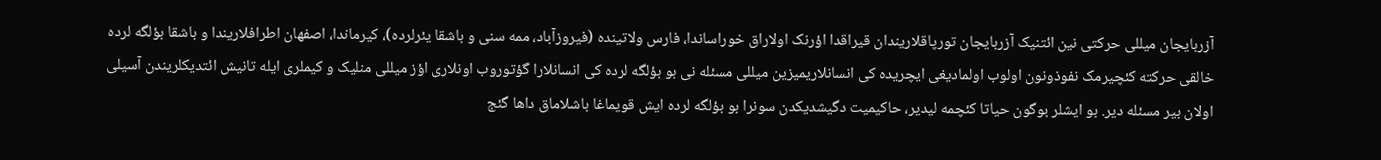آزربایجان میللی حرکتی نین ائتنیک آزربایجان تورپاقلاریندان قیراقدا اؤرنک اولاراق خوراساندا، فارس ولاتینده (فیروزآباد، ممه سنی و باشقا یئرلرده)، کیرماندا، اصفهان اطرافلاریندا و باشقا بؤلگه لرده خالقی حرکته کئچیرمک نفوذونون اولوب اولمادیغی ایچریده کی انسانلاریمیزین میللی مسئله نی بو بؤلگه لرده کی انسانلارا گؤتوروب اونلاری اؤز میللی منلیک و کیملری ایله تانیش ائتدیکلریندن آسیلی اولان بیر مسئله دیر. بو ایشلر بوگون حیاتا کئچمه لیدیر، حاکیمیت دگیشدیکدن سونرا بو بؤلگه لرده ایش قویماغا باشلاماق داها گئج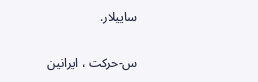ساییلار.

س-حرکت ، ایرانین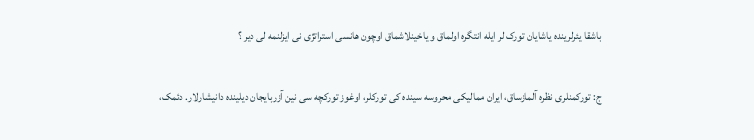باشقا یئرلرینده یاشایان تورک لر ایله انتگره اولماق و یاخینلاشماق اوچون هانسی استراتژی نی ایزلنمه لی دیر ؟

ج: تورکمنلری نظره آلمازساق، ایران ممالیکی محروسه سینده کی تورکلر، اوغوز تورکچه سی نین آزربایجان دیلینده دانیشارلار. دئمک،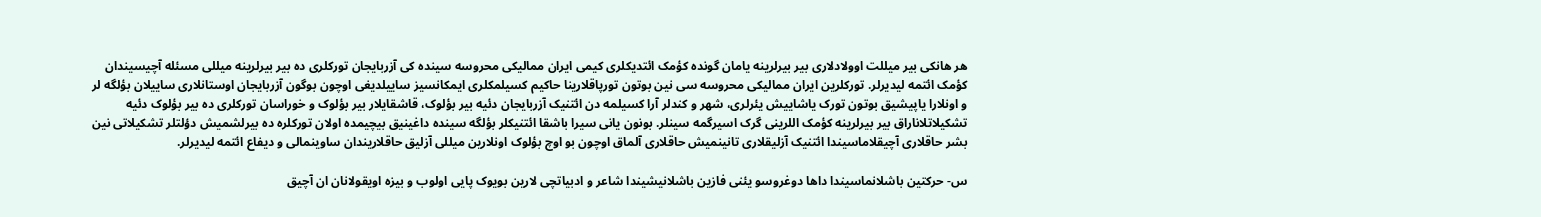هر هانکی بیر میللت اوولادلاری بیر بیرلرینه یامان گونده کؤمک ائتدیکلری کیمی ایران ممالیکی محروسه سینده کی آزربایجان تورکلری ده بیر بیرلرینه میللی مسئله آچیسیندان کؤمک ائتمه لیدیرلر. تورکلرین ایران ممالیکی محروسه سی نین بوتون تورپاقلارینا حاکیم کسیلمکلری ایمکانسیز ساییلدیغی اوچون بوگون آزربایجان اوستانلاری ساییلان بؤلگه لر و اونلارا یاپیشیق بوتون تورک یاشاییش یئرلری، شهر و کندلر آرا کسیلمه دن ائتنیک آزربایجان دئیه بیر بؤلوک، قاشقایلار بیر بؤلوک و خوراسان تورکلری ده بیر بؤلوک دئیه تشکیلاتلاناراق بیر بیرلرینه کؤمک اللرینی گرک اسیرگمه سینلر. بونون یانی سیرا باشقا ائتنیکلر بؤلگه سینده داغینیق بیچیمده اولان تورکلره ده بیرلشمیش دؤلتلر تشکیلاتی نین بشر حاقلاری آچیقلاماسیندا ائتنیک آزلیقلاری تانینمیش حاقلاری آلماق اوچون بو اوچ بؤلوک اونلارین میللی آزلیق حاقلاریندان ساوینمالی و دیفاع ائتمه لیدیرلر.

س- حرکتین باشلانماسیندا داها دوغروسو یئنی فازین باشلانیشیندا شاعر و ادبیاتچی لارین بویوک پایی اولوب و بیزه اویقولانان ان آچیق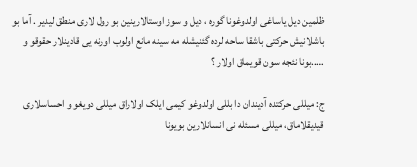ظلمین دیل یاساغی اولدوغونا گوره ، دیل و سوز اوستالارینین بو رول لاری منطق لیدیر . آما بو باشلانیش حرکتی باشقا ساحه لرده گئنیشله مه سینه مانع اولوب اورنه یی قادینلار حقوقو و …..بونا نئجه سون قویماق اولار ؟

ج: میللی حرکتده آدیندان دا بللی اولدوغو کیمی ایلک اولاراق میللی دویغو و احساسلاری قیدیقلاماق، میللی مسئله نی انسانلارین بویونا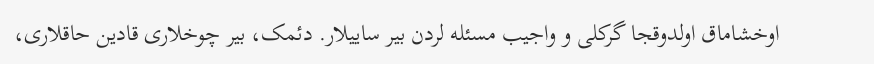اوخشاماق اولدوقجا گرکلی و واجیب مسئله لردن بیر ساییلار. دئمک، بیر چوخلاری قادین حاقلاری،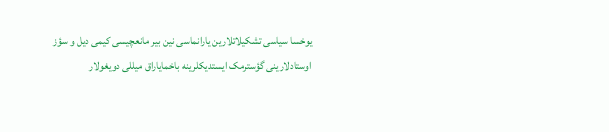یوخسا سیاسی تشکیلاتلارین یارانماسی نین بیر مانعچیسی کیمی دیل و سؤز اوستادلارینی گؤسترمک ایستدیکلرینه باخمایاراق میللی دویغولار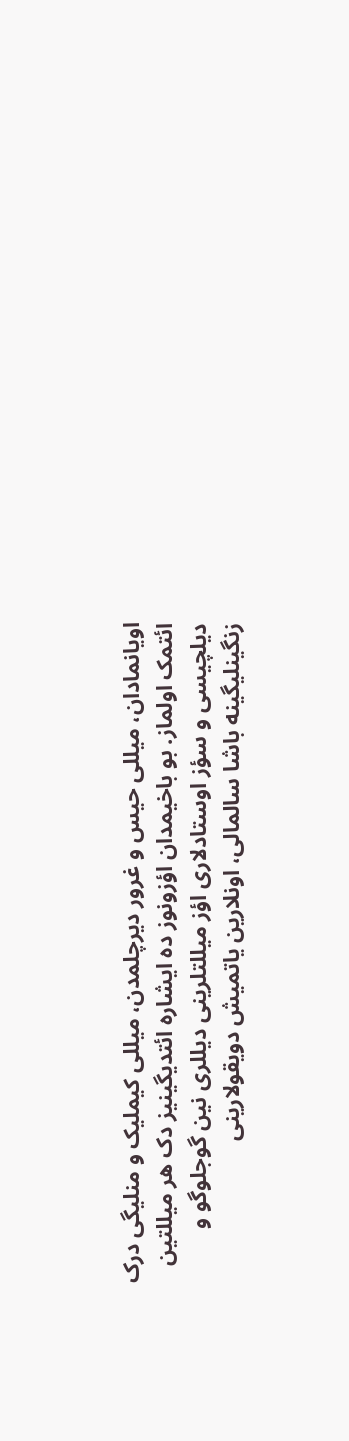اویانمادان، میللی حیس و غرور دیرچلمدن، میللی کیملیک و منلیگی درک ائتمک اولماز. بو باخیمدان اؤزونوز ده ایشاره ائتدیگینیز دک هر میللتین دیلچیسی و سؤز اوستادلاری اؤز میللتلرینی دیللری نین گوجلوگو و زنگینلیگینه باشا سالمالی، اونلارین یاتمیش دویقولارینی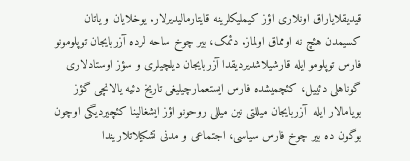قیدیقلایاراق اونلاری اؤز کیملیکلرینه قایتارمالیدیرلار. یوخلایان و یاتان کسیمدن هئچ نه اومماق اولماز. دئمک، بیر چوخ ساحه لرده آزربایجان توپلومونو فارس توپلومو ایله قارشیلاشدیردیقدا آزربایجان دیلچیلری و سؤز اوستادلاری گوناهلی دئییل، کئچمیشده فارس ایستعمارچیلیغی تاریخ دئیه یالانچی گؤز بویامالار ایله  آزربایجان میللتی نین میللی روحونو اؤز ایشغالینا کئچیردیگی اوچون بوگون ده بیر چوخ فارس سیاسی، اجتماعی و مدنی تشکیلاتلاریندا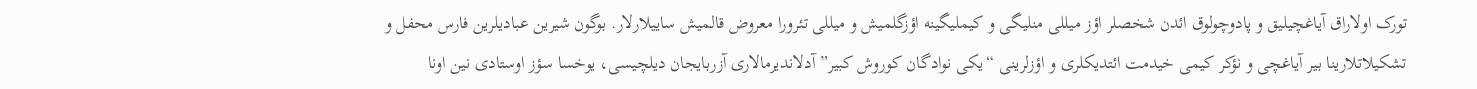تورک اولاراق آیاغچیلیق و پادوچولوق ائدن شخصلر اؤز میللی منلیگی و کیملیگینه اؤزگلمیش و میللی تئرورا معروض قالمیش ساییلارلار. بوگون شیرین عبادیلرین فارس محفل و تشکیلاتلارینا بیر آیاغچی و نؤکر کیمی خیدمت ائتدیکلری و اؤزلرینی “یکی نوادگان کوروش کبیر” آدلاندیرمالاری آزربایجان دیلچیسی، یوخسا سؤز اوستادی نین اونا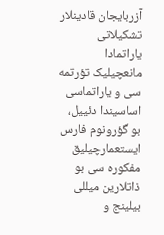آزربایجان قادینلار تشکیلاتی یاراتمادا مانعچیلیک تؤرتمه سی و یاراتماسی اساسیندا دئییل، بو گؤرونوم فارس ایستعمارچیلیق مفکوره سی بو ذاتلارین میللی بیلینج و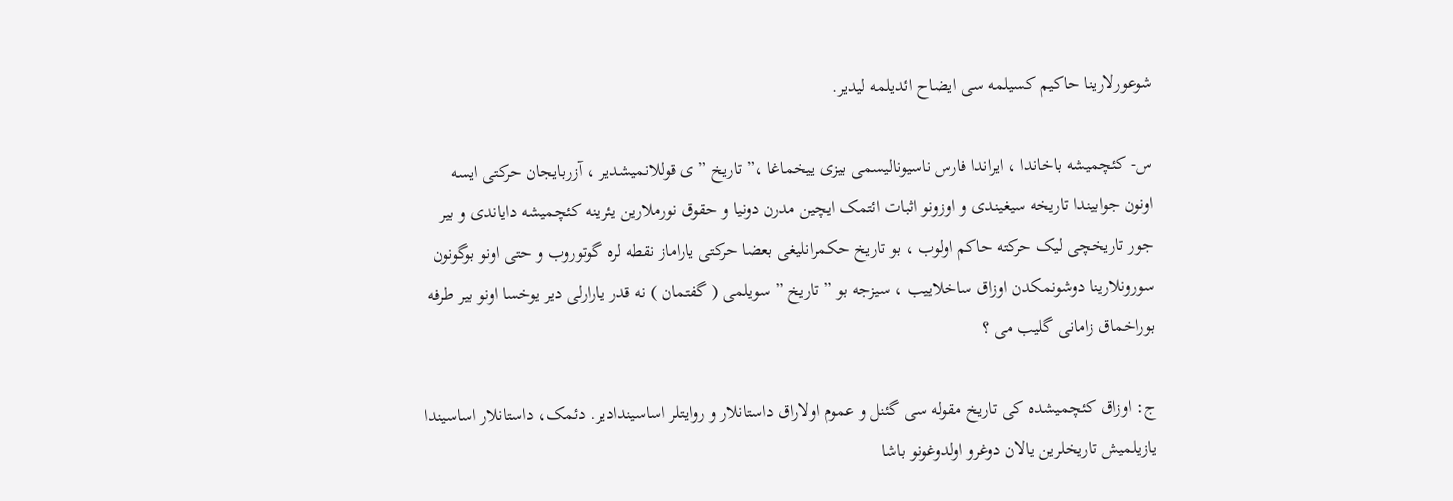شوعورلارینا حاکیم کسیلمه سی ایضاح ائدیلمه لیدیر.

س- کئچمیشه باخاندا ، ایراندا فارس ناسیونالیسمی بیزی ییخماغا ،” تاریخ ” ی قوللانمیشدیر ، آزربایجان حرکتی ایسه اونون جوابیندا تاریخه سیغیندی و اوزونو اثبات ائتمک ایچین مدرن دونیا و حقوق نورملارین یئرینه کئچمیشه دایاندی و بیر جور تاریخچی لیک حرکته حاکم اولوب ، بو تاریخ حکمرانلیغی بعضا حرکتی یاراماز نقطه لره گوتوروب و حتی اونو بوگونون سورونلارینا دوشونمکدن اوزاق ساخلاییب ، سیزجه بو ” تاریخ ” سویلمی ( گفتمان ) نه قدر یارارلی دیر یوخسا اونو بیر طرفه بوراخماق زامانی گلیب می ؟

ج: اوزاق کئچمیشده کی تاریخ مقوله سی گئنل و عموم اولاراق داستانلار و روایتلر اساسیندادیر. دئمک، داستانلار اساسیندا یازیلمیش تاریخلرین یالان دوغرو اولدوغونو باشا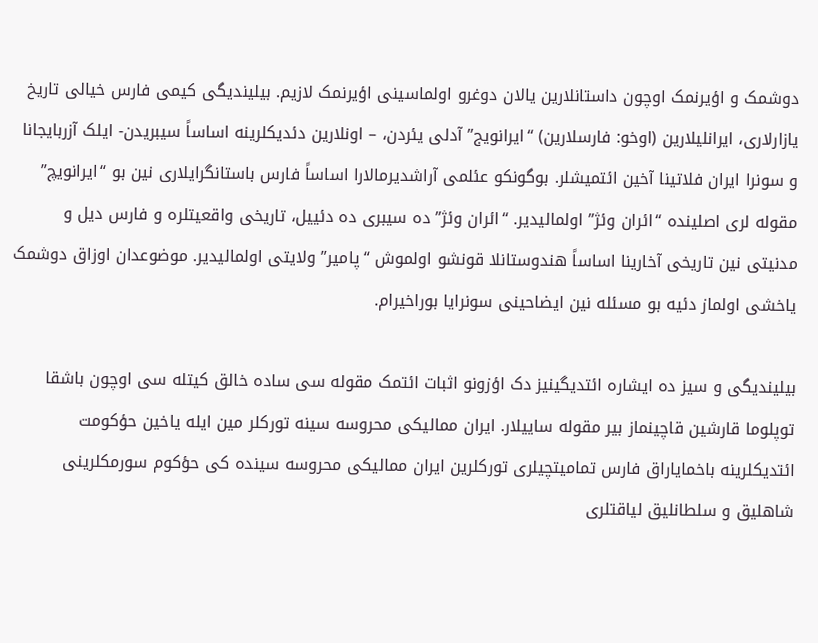دوشمک و اؤیرنمک اوچون داستانلارین یالان دوغرو اولماسینی اؤیرنمک لازیم. بیلیندیگی کیمی فارس خیالی تاریخ یازارلاری، ایرانلیلارین (اوخو: فارسلارین) “ایرانویج” آدلی یئردن، – اونلارین دئدیکلرینه اساساً سیبریدن- ایلک آزربایجانا و سونرا ایران فلاتینا آخین ائتمیشلر. بوگونکو عئلمی آراشدیرمالارا اساساً فارس باستانگرایلاری نین بو “ایرانویچ” مقوله لری اصلینده “ائران وئژ” اولمالیدیر. “ائران وئژ” ده سیبری ده دئییل، تاریخی واقعیتلره و فارس دیل و مدنیتی نین تاریخی آخارینا اساساً هندوستانلا قونشو اولموش “پامیر” ولایتی اولمالیدیر. موضوعدان اوزاق دوشمک یاخشی اولماز دئیه بو مسئله نین ایضاحینی سونرایا بوراخیرام.

بیلیندیگی و سیز ده ایشاره ائتدیگینیز دک اؤزونو اثبات ائتمک مقوله سی ساده خالق کیتله سی اوچون باشقا توپلوما قارشین قاچینماز بیر مقوله ساییلار. ایران ممالیکی محروسه سینه تورکلر مین ایله یاخین حؤکومت ائتدیکلرینه باخمایاراق فارس تمامیتچیلری تورکلرین ایران ممالیکی محروسه سینده کی حؤکوم سورمکلرینی شاهلیق و سلطانلیق لیاقتلری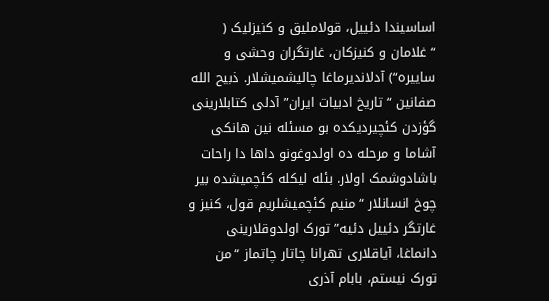اساسیندا دئییل، قولاملیق و کنیزلیک ( “غلامان و کنیزکان، غارتگران وحشی و ساییره“) آدلاندیرماغا چالیشمیشلار. ذبیح الله صفانین “تاریخ ادبیات ایران” آدلی کتابلارینی گؤزدن کئچیردیکده بو مسئله نین هانکی آشاما و مرحله ده اولدوغونو داها دا راحات باشادوشمک اولار. بئله لیکله کئچمیشده بیر چوخ انسانلار “منیم کئچمیشلریم قول، کنیز و غارتگر دئییل دئیه” تورک اولدوقلارینی دانماغا، آیاقلاری تهرانا چاتار چاتماز “من تورک نیستم، بابام آذری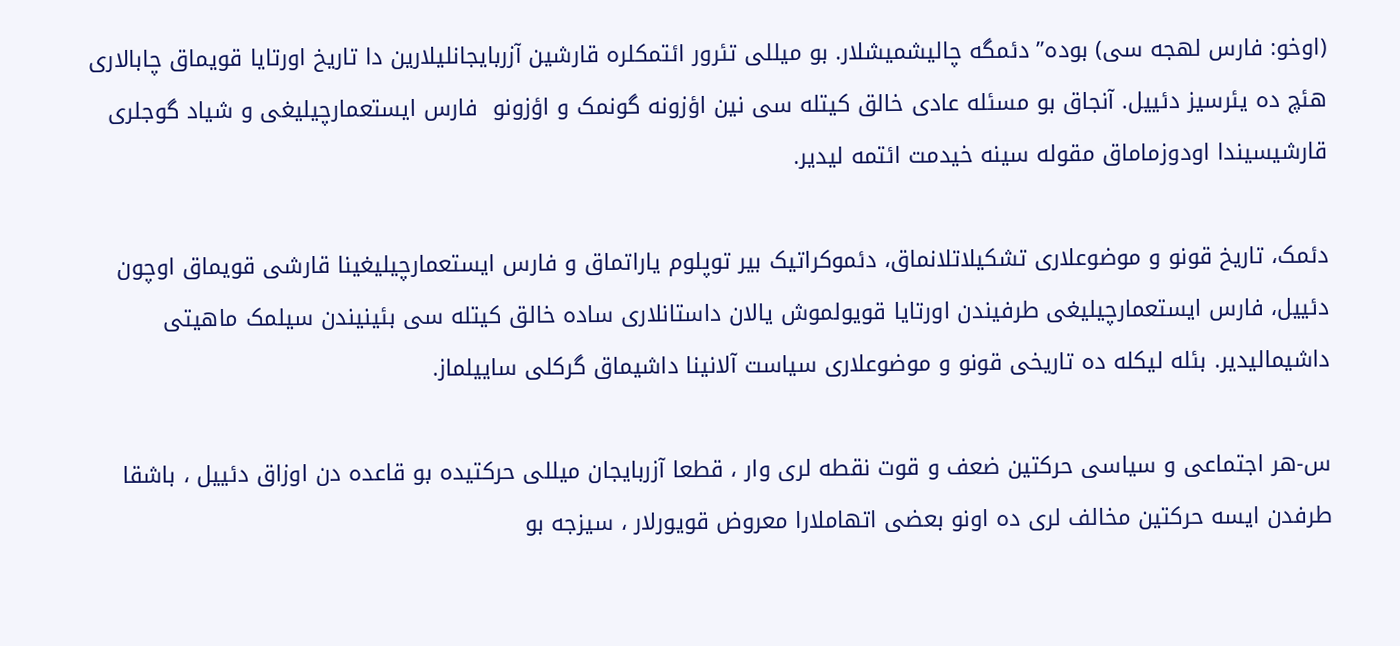(اوخو: فارس لهجه سی) بوده” دئمگه چالیشمیشلار. بو میللی تئرور ائتمکلره قارشین آزربایجانلیلارین دا تاریخ اورتایا قویماق چابالاری هئچ ده یئرسیز دئییل. آنجاق بو مسئله عادی خالق کیتله سی نین اؤزونه گونمک و اؤزونو  فارس ایستعمارچیلیغی و شیاد گوجلری قارشیسیندا اودوزماماق مقوله سینه خیدمت ائتمه لیدیر.

دئمک، تاریخ قونو و موضوعلاری تشکیلاتلانماق، دئموکراتیک بیر توپلوم یاراتماق و فارس ایستعمارچیلیغینا قارشی قویماق اوچون دئییل، فارس ایستعمارچیلیغی طرفیندن اورتایا قویولموش یالان داستانلاری ساده خالق کیتله سی بئینیندن سیلمک ماهیتی داشیمالیدیر. بئله لیکله ده تاریخی قونو و موضوعلاری سیاست آلانینا داشیماق گرکلی ساییلماز.

س-هر اجتماعی و سیاسی حرکتین ضعف و قوت نقطه لری وار ، قطعا آزربایجان میللی حرکتیده بو قاعده دن اوزاق دئییل ، باشقا طرفدن ایسه حرکتین مخالف لری ده اونو بعضی اتهاملارا معروض قویورلار ، سیزجه بو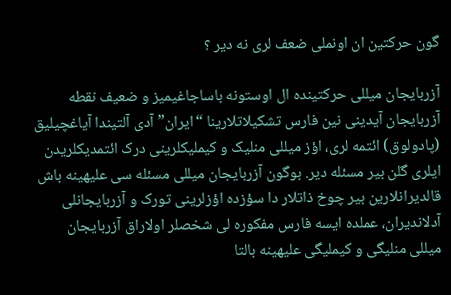گون حرکتین ان اونملی ضعف لری نه دیر ؟

آزربایجان میللی حرکتینده ال اوستونه باساجاغیمیز و ضعیف نقطه آزربایجان آیدینی نین فارس تشکیلاتلارینا “ایران” آدی آلتیندا آیاغچیلیق (پادولوق) ائتمه لری، اؤز میللی منلیک و کیملیکلرینی درک ائتمدیکلریدن ایلری گلن بیر مسئله دیر. بوگون آزربایجان میللی مسئله سی علیهینه باش قالدیرانلارین بیر چوخ ذاتلار دا سؤزده اؤزلرینی تورک و آزربایجانلی آدلاندیران، عملده ایسه فارس مفکوره لی شخصلر اولاراق آزربایجان میللی منلیگی و کیملیگی علیهینه بالتا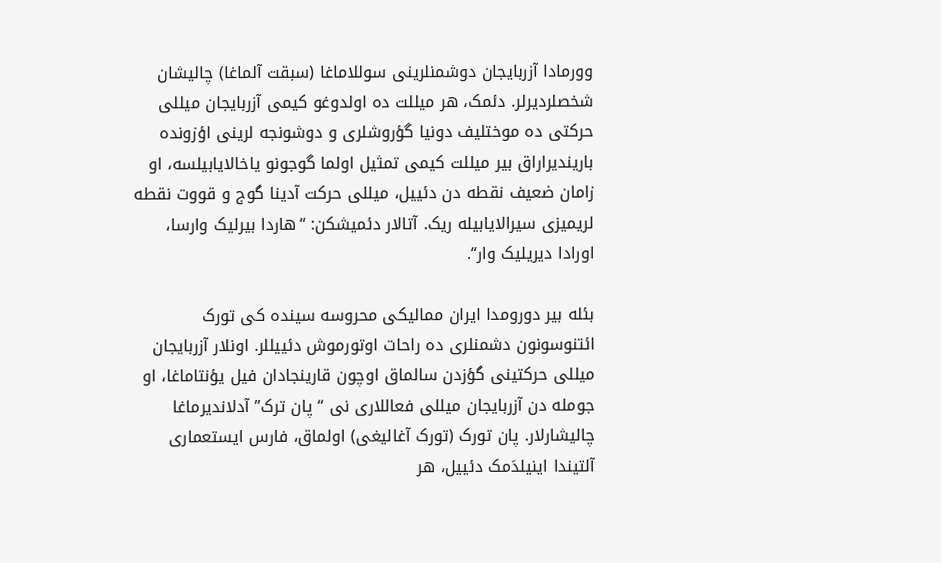وورمادا آزربایجان دوشمنلرینی سوللاماغا (سبقت آلماغا) چالیشان شخصلردیرلر. دئمک، هر میللت ده اولدوغو کیمی آزربایجان میللی حرکتی ده موختلیف دونیا گؤروشلری و دوشونجه لرینی اؤزونده باریندیراراق بیر میللت کیمی تمثیل اولما گوجونو یاخالایابیلسه، او زامان ضعیف نقطه دن دئییل، میللی حرکت آدینا گوج و قووت نقطه لریمیزی سیرالایابیله ریک. آتالار دئمیشکن: “هاردا بیرلیک وارسا، اورادا دیریلیک وار“.

بئله بیر دورومدا ایران ممالیکی محروسه سینده کی تورک ائتنوسونون دشمنلری ده راحات اوتورموش دئییللر. اونلار آزربایجان میللی حرکتینی گؤزدن سالماق اوچون قارینجادان فیل یؤنتاماغا، او جومله دن آزربایجان میللی فعاللاری نی “پان ترک” آدلاندیرماغا چالیشارلار. پان تورک (تورک آغالیغی) اولماق، فارس ایستعماری آلتیندا اینیلدَمک دئییل، هر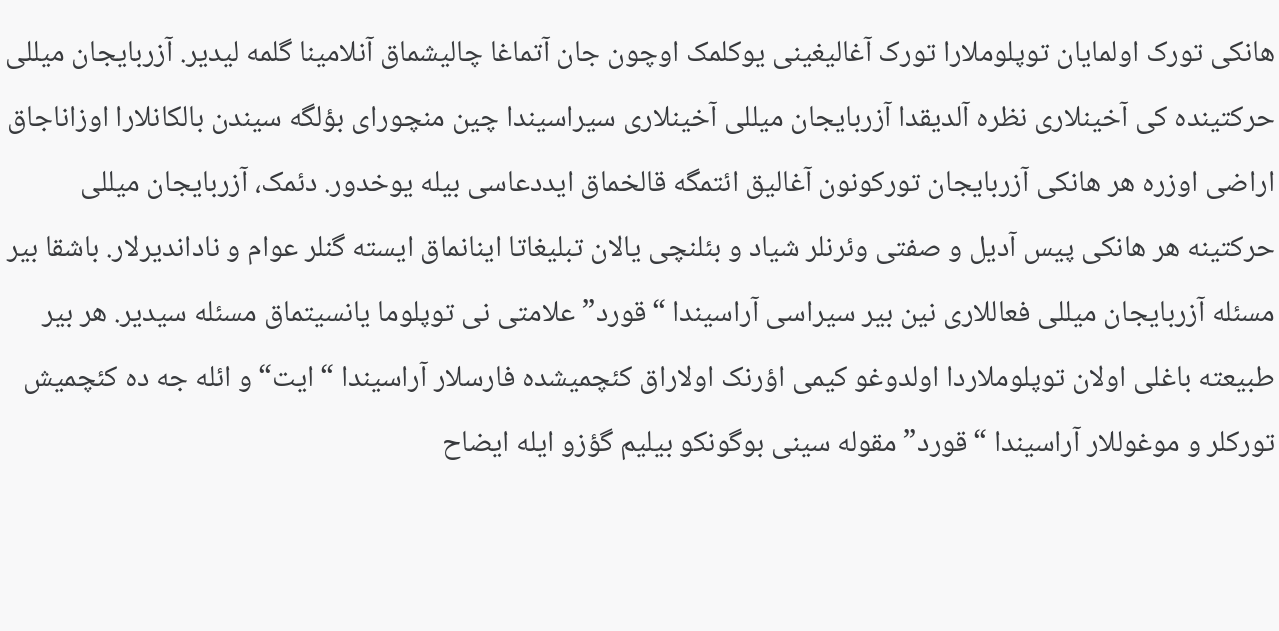هانکی تورک اولمایان توپلوملارا تورک آغالیغینی یوکلمک اوچون جان آتماغا چالیشماق آنلامینا گلمه لیدیر. آزربایجان میللی حرکتینده کی آخینلاری نظره آلدیقدا آزربایجان میللی آخینلاری سیراسیندا چین منچورای بؤلگه سیندن بالکانلارا اوزاناجاق اراضی اوزره هر هانکی آزربایجان تورکونون آغالیق ائتمگه قالخماق ایددعاسی بیله یوخدور. دئمک، آزربایجان میللی حرکتینه هر هانکی پیس آدیل و صفتی وئرنلر شیاد و بئلنچی یالان تبلیغاتا اینانماق ایسته گنلر عوام و ناداندیرلار. باشقا بیر مسئله آزربایجان میللی فعاللاری نین بیر سیراسی آراسیندا “قورد” علامتی نی توپلوما یانسیتماق مسئله سیدیر. هر بیر طبیعته باغلی اولان توپلوملاردا اولدوغو کیمی اؤرنک اولاراق کئچمیشده فارسلار آراسیندا “ایت“و ائله جه ده کئچمیش تورکلر و موغوللار آراسیندا “قورد” مقوله سینی بوگونکو بیلیم گؤزو ایله ایضاح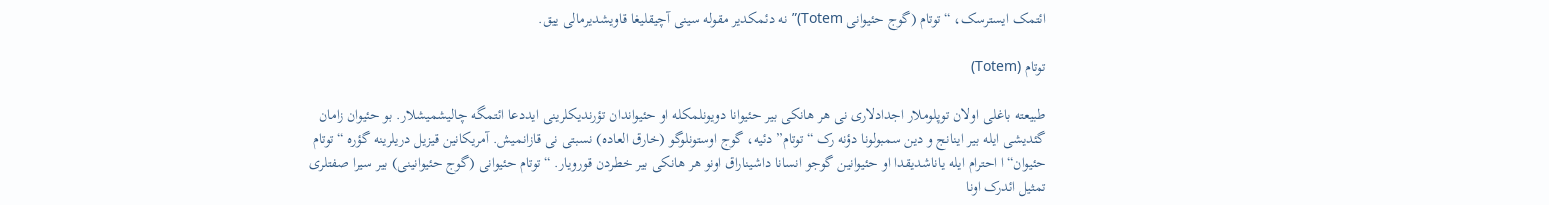ائتمک ایسترسک، “توتام (گوج حئیوانی Totem)” نه دئمکدیر مقوله سینی آچیقلیغا قاویشدیرمالی ییق.

توتام (Totem)

طبیعته باغلی اولان توپلوملار اجدادلاری نی هر هانکی بیر حئیوانا دویونلمکله او حئیواندان تؤرندیکلرینی ایددعا ائتمگه چالیشمیشلار. بو حئیوان زامان گئدیشی ایله بیر اینانج و دین سمبولونا دؤنه رک “توتام” دئیه، گوج اوستونلوگو (خارق العاده) نسبتی نی قازانمیش. آمریکانین قیزیل دریلرینه گؤره “توتام حئیوان“ا احترام ایله یاناشدیقدا او حئیوانین گوجو انسانا داشیناراق اونو هر هانکی بیر خطردن قورویار. “توتام حئیوانی (گوج حئیوانینی) بیر سیرا صفتلری تمثیل ائدرک اونا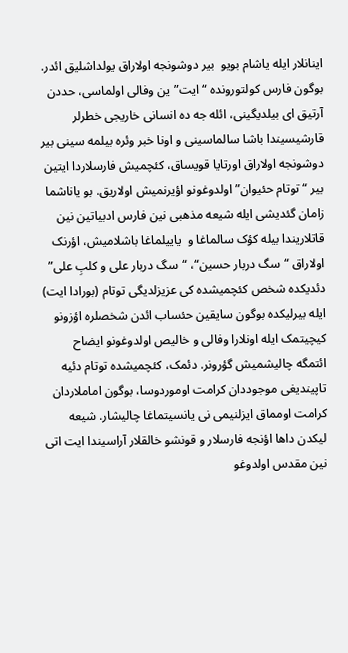اینانلار ایله یاشام بویو  بیر دوشونجه اولاراق یولداشلیق ائدر. بوگون فارس کولتورونده “ایت”ین وفالی اولماسی، حددن آرتیق ای بیلدیگینی، ائله جه ده انسانی خاریجی خطرلر قارشیسیندا باشا سالماسینی و اونا خبر وئره بیلمه سینی بیر دوشونجه اولاراق اورتایا قویساق، کئچمیش فارسلاردا ایتین بیر “توتام حئیوان” اولدوغونو اؤیرنمیش اولاریق. بو یاناشما زامان گئدیشی ایله شیعه مذهبی نین فارس ادبیاتین نین قاتلاریندا بیله کؤک سالماغا و  یاییلماغا باشلامیش، اؤرنک اولاراق “سگ دربار حسین“، “سگ دربار علی و کلبِ علی” دئدیکده شخص کئچمیشده کی عزیزلدیگی توتام (بورادا ایت) ایله بیرلیکده بوگون سایقین حئساب ائدن شخصلره اؤزونو کیچیتمک ایله اونلارا وفالی و خالیص اولدوغونو ایضاح ائتمگه چالیشمیش گؤرونر. دئمک، کئچمیشده توتام دئیه تاپیندیغی موجوددان کرامت اوموردوسا، بوگون اماملاردان کرامت اومماق ایزلنیمی نی یانسیتماغا چالیشار. شیعه لیکدن داها اؤنجه فارسلار و قونشو خالقلار آراسیندا ایت اتی نین مقدس اولدوغو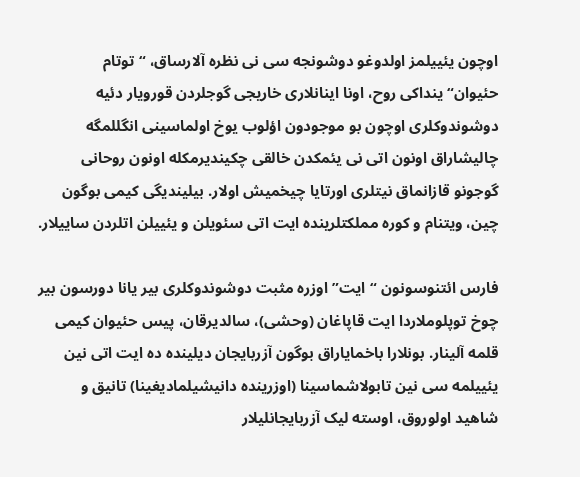اوچون یئییلمز اولدوغو دوشونجه سی نی نظره آلارساق، “توتام حئیوان“ینداکی روح، اونا اینانلاری خاریجی گوجلردن قورویار دئیه دوشوندوکلری اوچون بو موجودون اؤلوب یوخ اولماسینی انگللمگه چالیشاراق اونون اتی نی یئمکدن خالقی چکیندیرمکله اونون روحانی گوجونو قازانماق نیتلری اورتایا چیخمیش اولار. بیلیندیگی کیمی بوگون چین، ویتنام و کوره مملکتلرینده ایت اتی سئویلن و یئییلن اتلردن ساییلار.

فارس ائتنوسونون “ایت” اوزره مثبت دوشوندوکلری بیر یانا دورسون بیر چوخ توپلوملاردا ایت قاپاغان (وحشی)، سالدیرقان، پیس حئیوان کیمی قلمه آلینار. بونلارا باخمایاراق بوگون آزربایجان دیلینده ده ایت اتی نین یئییلمه سی نین تابولاشماسینا (اوزرینده دانیشیلمادیغینا) تانیق و شاهید اولوروق، اوسته لیک آزربایجانلیلار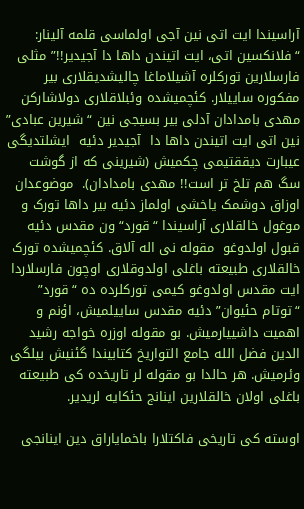آراسیندا ایت اتی نین آجی اولماسی قلمه آلینار: “فلانکسین اتی، ایت اتیندن داها دا آجیدیر!!” مثلی فارسلارین تورکلره آشیلاماغا چالیشدیقلاری بیر مفکوره ساییلار. کئچمیشده وئبلاقلاری دولاشارکن مهدی بامدادان آدلی بیر بسیجی نین “شیرین عبادی” نین اتی ایت اتیندن داها دا  آجیدیر دئیه  ایشلتدیگی عیبارت دیققتیمی چکمیش (شیرینی که از گوشت سگ هم تلخ تر است!! مهدی بامدادان).  موضوعدان اوزاق دوشمک یاخشی اولماز دئیه بیر داها تورک و موغول خالقلاری آراسیندا “قورد“ون مقدس دئیه قبول اولدوغو  مقوله نی اله آلاق. کئچمیشده تورک خالقلاری طبیعته باغلی اولدوقلاری اوچون فارسلاردا ایت مقدس اولدوغو کیمی تورکلرده ده “قورد” “توتام حئیوان” دئیه مقدس ساییلمیش، اؤنم و اهمیت داشییارمیش. بو مقوله اوزره خواجه رشید الدین فضل الله جامع التواریخ کتابیندا گئنیش بیلگی وئرمیش. هر حالدا بو مقوله لر تاریخده کی طبیعته باغلی اولان خالقلارین اینانج حئکایه لریدیر.

اوسته کی تاریخی فاکتلارا باخمایاراق دین اینانجی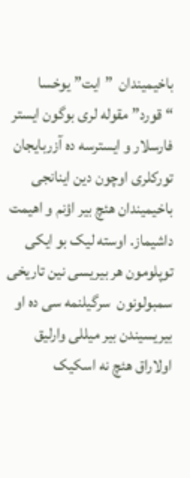باخیمیندان  ”ایت” یوخسا “قورد” مقوله لری بوگون ایستر فارسلار و ایسترسه ده آزربایجان تورکلری اوچون دین اینانجی باخیمیندان هئچ بیر اؤنم و اهیمت داشیماز. اوسته لیک بو ایکی توپلومون هر بیریسی نین تاریخی سمبولونون  سرگیلنمه سی ده او بیریسیندن بیر میللی وارلیق اولاراق هئچ نه اسکیک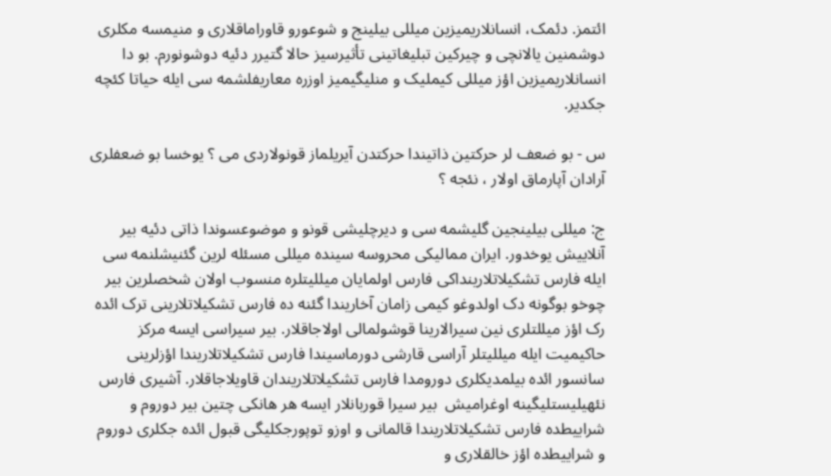ائتمز. دئمک، انسانلاریمیزین میللی بیلینج و شوعورو قاوراماقلاری و منیمسه مکلری دوشمنین یالانچی و چیرکین تبلیغاتینی تأثیرسیز حالا گتیرر دئیه دوشونورم. بو دا انسانلاریمیزین اؤز میللی کیملیک و منلیگیمیز اوزره معاریفلشمه سی ایله حیاتا کئچه جکدیر.

س - بو ضعف لر حرکتین ذاتیندا حرکتدن آیریلماز قونولاردی می ؟ یوخسا بو ضعفلری آرادان آپارماق اولار ، نئجه ؟

ج: میللی بیلینجین گلیشمه سی و دیرچلیشی قونو و موضوعسوندا ذاتی دئیه بیر آنلاییش یوخدور. ایران ممالیکی محروسه سینده میللی مسئله لرین گئنیشلنمه سی ایله فارس تشکیلاتلارینداکی فارس اولمایان میللیتلره منسوب اولان شخصلرین بیر چوخو بوگونه دک اولدوغو کیمی زامان آخاریندا گئنه ده فارس تشکیلاتلارینی ترک ائده رک اؤز میللتلری نین سیرالارینا قوشولمالی اولاجاقلار. بیر سیراسی ایسه مرکز حاکیمیت ایله میللیتلر آراسی قارشی دورماسیندا فارس تشکیلاتلاریندا اؤزلرینی سانسور ائده بیلمدیکلری دورومدا فارس تشکیلاتلاریندان قاویلاجاقلار. آشیری فارس نئهیلیستلیگینه اوغرامیش  بیر سیرا قوربانلار ایسه هر هانکی چتین بیر دوروم و شراییطده فارس تشکیلاتلاریندا قالمانی و اوزو توپورجکلیگی قبول ائده جکلری دوروم و شراییطده اؤز خالقلاری و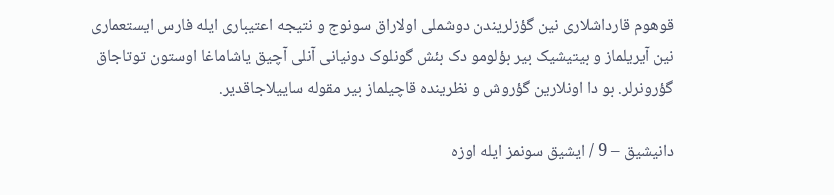قوهوم قارداشلاری نین گؤزلریندن دوشملی اولاراق سونوج و نتیجه اعتیباری ایله فارس ایستعماری نین آیریلماز و بیتیشیک بیر بؤلومو دک بئش گونلوک دونیانی آنلی آچیق یاشاماغا اوستون توتاجاق گؤرونرلر. بو دا اونلارین گؤروش و نظرینده قاچیلماز بیر مقوله ساییلاجاقدیر.

دانیشیق – 9 / ایشیق سونمز ایله اوزه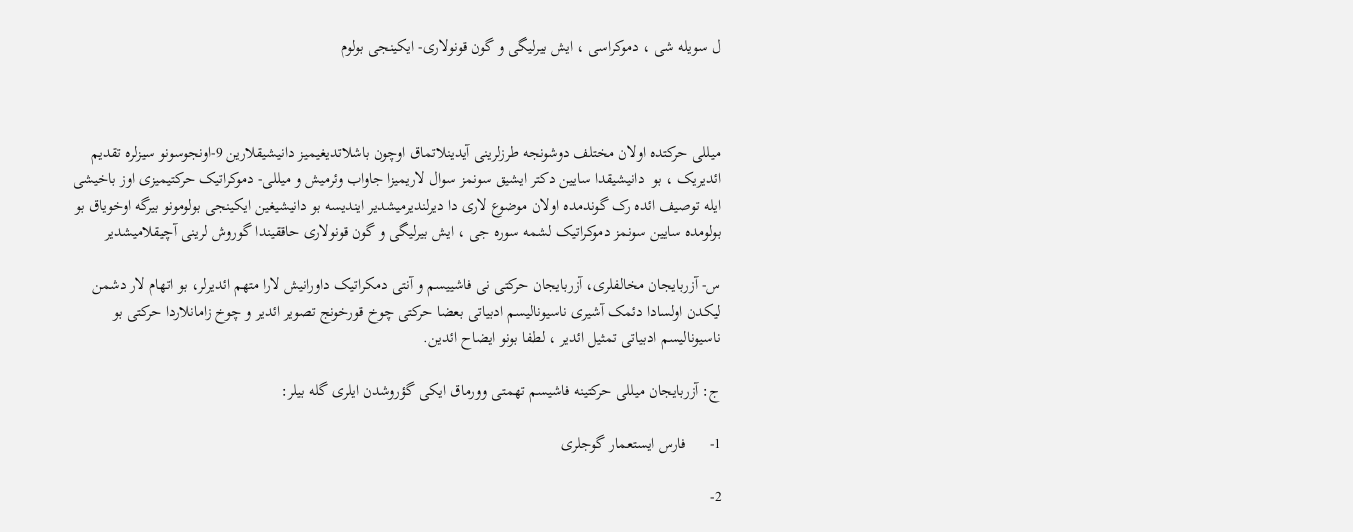ل سویله شی ، دموکراسی ، ایش بیرلیگی و گون قونولاری- ایکینجی بولوم



میللی حرکتده اولان مختلف دوشونجه طرزلرینی آیدینلاتماق اوچون باشلاتدیغیمیز دانیشیقلارین 9-اونجوسونو سیزلره تقدیم ائدیریک ، بو  دانیشیقدا سایین دکتر ایشیق سونمز سوال لاریمیزا جاواب وئرمیش و میللی- دموکراتیک حرکتیمیزی اوز باخیشی ایله توصیف ائده رک گوندمده اولان موضوع لاری دا دیرلندیرمیشدیر ایندیسه بو دانیشیغین ایکینجی بولومونو بیرگه اوخویاق بو بولومده سایین سونمز دموکراتیک لشمه سوره جی ، ایش بیرلیگی و گون قونولاری حاققیندا گوروش لرینی آچیقلامیشدیر

س- آزربایجان مخالفلری، آزربایجان حرکتی نی فاشییسم و آنتی دمکراتیک داورانیش لارا متهم ائدیرلر، بو اتهام لار دشمن لیکدن اولسادا دئمک آشیری ناسیونالیسم ادبیاتی بعضا حرکتی چوخ قورخونج تصویر ائدیر و چوخ زامانلاردا حرکتی بو ناسیونالیسم ادبیاتی تمثیل ائدیر ، لطفا بونو ایضاح ائدین.

ج: آزربایجان میللی حرکتینه فاشیسم تهمتی وورماق ایکی گؤروشدن ایلری گله بیلر:

1-      فارس ایستعمار گوجلری

2-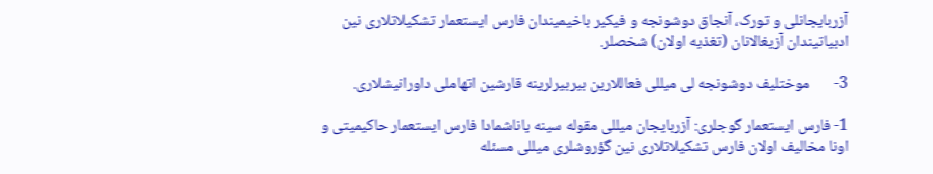آزربایجانلی و تورک، آنجاق دوشونجه و فیکیر باخیمیندان فارس ایستعمار تشکیلاتلاری نین ادبیاتیندان آزیغالانان (تغذیه اولان) شخصلر.

3-       موختلیف دوشونجه لی میللی فعاللارین بیربیرلرینه قارشین اتهاملی داورانیشلاری.

1- فارس ایستعمار گوجلری: آزربایجان میللی مقوله سینه یاناشمادا فارس ایستعمار حاکیمیتی و اونا مخالیف اولان فارس تشکیلاتلاری نین گؤروشلری میللی مسئله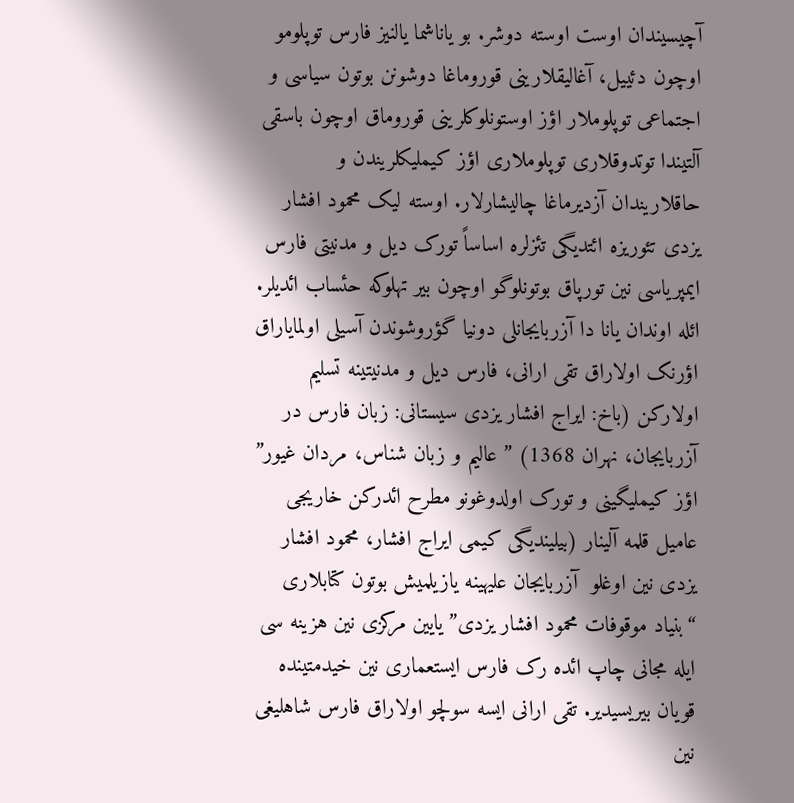آچیسیندان اوست اوسته دوشر. بو یاناشما یالنیز فارس توپلومو اوچون دئییل، آغالیقلارینی قوروماغا دوشونن بوتون سیاسی و اجتماعی توپلوملار اؤز اوستونلوکلرینی قوروماق اوچون باسقی آلتیندا توتدوقلاری توپلوملاری اؤز کیملیکلریندن و حاقلاریندان آزدیرماغا چالیشارلار. اوسته لیک محمود افشار یزدی تئوریزه ائتدیگی تئزلره اساساً تورک دیل و مدنیتی فارس ایمپریاسی نین تورپاق بوتونلوگو اوچون بیر تهلوکه حئساب ائدیلر. ائله اوندان یانا دا آزربایجانلی دونیا گؤروشوندن آسیلی اولمایاراق اؤرنک اولاراق تقی ارانی، فارس دیل و مدنیتینه تسلیم اولارکن (باخ: ایراج افشار یزدی سیستانی: زبان فارس در آزربایجان، نهران 1368) ” عالیم و زبان شناس، مردان غیور” اؤز کیملیگینی و تورک اولدوغونو مطرح ائدرکن خاریجی عامیل قلمه آلینار (بیلیندیگی کیمی ایراج افشار، محمود افشار یزدی نین اوغلو  آزربایجان علیهینه یازیلمیش بوتون کتابلاری “بنیاد موقوفات محمود افشار یزدی” یایین مرکزی نین هزینه سی ایله مجانی چاپ ائده رک فارس ایستعماری نین خیدمتینده قویان بیریسیدیر. تقی ارانی ایسه سولچو اولاراق فارس شاهلیغی نین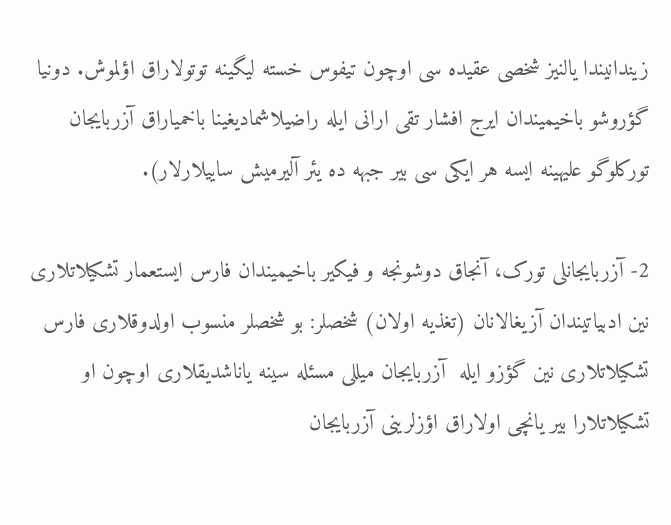زیندانیندا یالنیز شخصی عقیده سی اوچون تیفوس خسته لیگینه توتولاراق اؤلموش. دونیا گؤروشو باخیمیندان ایرج افشار تقی ارانی ایله راضیلاشمادیغینا باخمیاراق آزربایجان تورکلوگو علیهینه ایسه هر ایکی سی بیر جبهه ده یئر آلیرمیش ساییلارلار).

2- آزربایجانلی تورک، آنجاق دوشونجه و فیکیر باخیمیندان فارس ایستعمار تشکیلاتلاری نین ادبیاتیندان آزیغالانان (تغذیه اولان) شخصلر: بو شخصلر منسوب اولدوقلاری فارس تشکیلاتلاری نین گؤزو ایله  آزربایجان میللی مسئله سینه یاناشدیقلاری اوچون او تشکیلاتلارا بیر یانچی اولاراق اؤزلرینی آزربایجان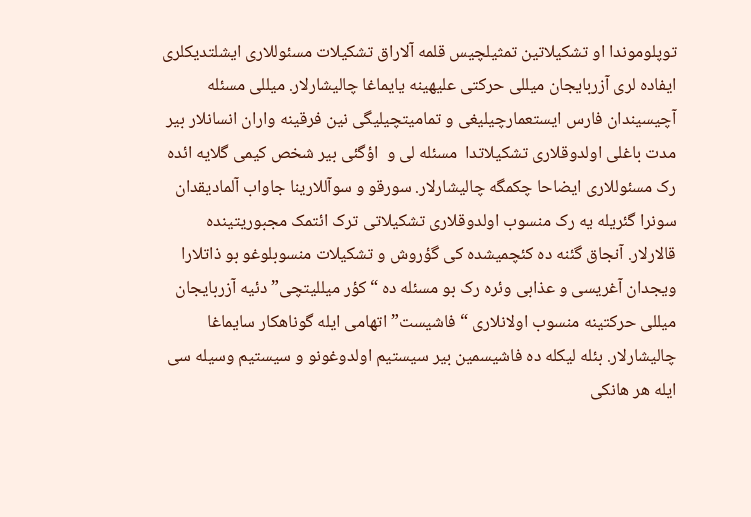توپلوموندا او تشکیلاتین تمثیلچیس قلمه آلاراق تشکیلات مسئوللاری ایشلتدیکلری ایفاده لری آزربایجان میللی حرکتی علیهینه یایماغا چالیشارلار. میللی مسئله آچیسیندان فارس ایستعمارچیلیغی و تمامیتچیلیگی نین فرقینه واران انسانلار بیر مدت باغلی اولدوقلاری تشکیلاتدا  مسئله لی و  اؤگئی بیر شخص کیمی گلایه ائده رک مسئوللاری ایضاحا چکمگه چالیشارلار. سورقو و سوآللارینا جاواب آلمادیقدان سونرا گئریله یه رک منسوب اولدوقلاری تشکیلاتی ترک ائتمک مجبوریتینده قالارلار. آنجاق گئنه ده کئچمیشده کی گؤروش و تشکیلات منسوبلوغو بو ذاتلارا ویجدان آغریسی و عذابی وئره رک بو مسئله ده “کؤر میللیتچی” دئیه آزربایجان میللی حرکتینه منسوب اولانلاری “فاشیست” اتهامی ایله گوناهکار سایماغا چالیشارلار. بئله لیکله ده فاشیسمین بیر سیستیم اولدوغونو و سیستیم وسیله سی ایله هر هانکی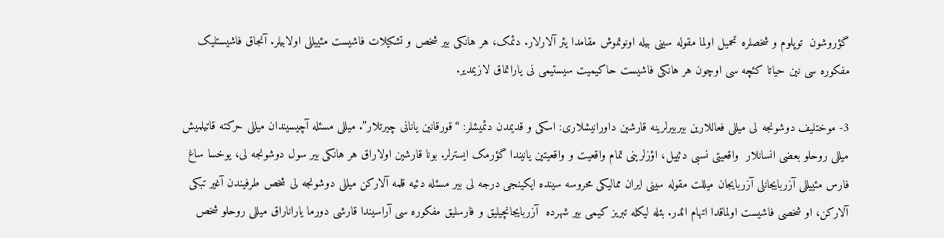گؤروشون  توپلوم و شخصلره تحمیل اولما مقوله سینی بیله اونوتموش مقامدا یئر آلارلار. دئمک، هر هانکی بیر شخص و تشکیلات فاشیست مئییللی اولابیلر. آنجاق فاشیستلیک مفکوره سی نین حیاتا کئچه سی اوچون هر هانکی فاشیست حاکیمیت سیستیمی نی یاراتماق لازیمدیر.

3- موختلیف دوشونجه لی میللی فعاللارین بیربیرلرینه قارشین داورانیشلاری: اسکی و قدیمدن دئمیشلر: “قورقانین یانانی چیرتلار”. میللی مسئله آچیسیندان میللی حرکته قاتیلمیش میللی روحلو بعضی انسانلار  واقعیتی نسبی دئییل، اؤزلرینی تمام واقعیت و واقعیتین یانیندا گؤرمک ایسترلر. بونا قارشین اولاراق هر هانکی بیر سول دوشونجه لی، یوخسا ساغ فارس مئییللی آزربایجانلی آزربایجان میللت مقوله سینی ایران ممالیکی محروسه سینده ایکینجی درجه لی بیر مسئله دئیه قلمه آلارکن میللی دوشونجه لی شخص طرفیندن آغیر تبکی آلارکن، او شخصی فاشیست اولماقدا اتهام ائدر. بئله لیکله تبریز کیمی بیر شهرده  آزربایجانچیلیق و فارسلیق مفکوره سی آراسیندا قارشی دورما یاراناراق میللی روحلو شخص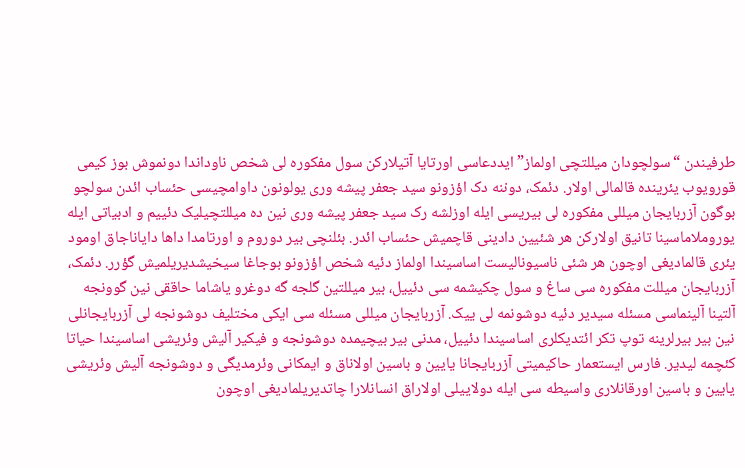طرفیندن “سولچودان میللتچی اولماز” ایددعاسی اورتایا آتیلارکن سول مفکوره لی شخص ناوداندا دونموش بوز کیمی قورویوب یئرینده قالمالی اولار. دئمک، دوننه دک اؤزونو سید جعفر پیشه وری یولونون داوامچیسی حئساب ائدن سولچو بوگون آزربایجان میللی مفکوره لی بیریسی ایله اوزلشه رک سید جعفر پیشه وری نین ده میللتچیلیک دئییم و ادبیاتی ایله یوروملاماسینا تانیق اولارکن هر شئیین دادینی قاچمیش حئساب ائدر. بئلنچی بیر دوروم و اورتامدا داها دایاناجاق اومود یئری قالمادیغی اوچون هر شئی ناسیونالیست اساسیندا اولماز دئیه شخص اؤزونو بوجاغا سیخیشدیریلمیش گؤرر. دئمک، آزربایجان میللت مفکوره سی ساغ و سول چکیشمه سی دئییل، بیر میللتین گلجه گه دوغرو یاشاما حاققی نین گوونجه آلتینا آلینماسی مسئله سیدیر دئیه دوشونمه لی ییک. آزربایجان میللی مسئله سی ایکی مختلیف دوشونجه لی آزربایجانلی نین بیر بیرلرینه توپ تکر ائتدیکلری اساسیندا دئییل، مدنی بیر بیچیمده دوشونجه و فیکیر آلیش وئریشی اساسیندا حیاتا کئچمه لیدیر. فارس ایستعمار حاکیمیتی آزربایجانا یایین و باسین اولاناق و ایمکانی وئرمدیگی و دوشونجه آلیش وئریشی یایین و باسین اورقانلاری واسیطه سی ایله دولاییلی اولاراق انسانلارا چاتدیریلمادیغی اوچون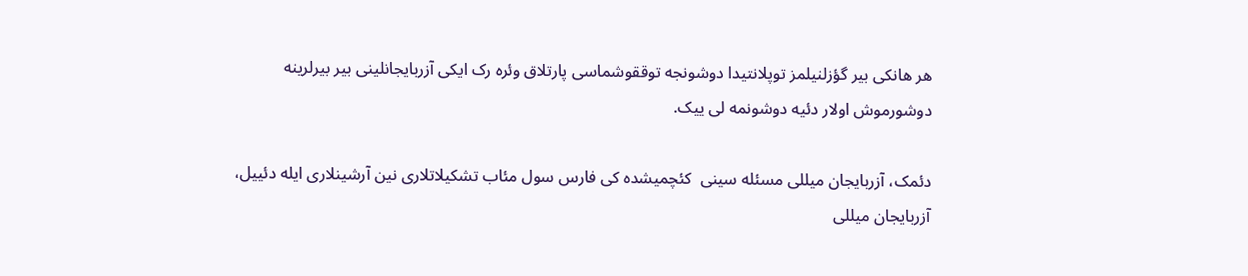هر هانکی بیر گؤزلنیلمز توپلانتیدا دوشونجه توققوشماسی پارتلاق وئره رک ایکی آزربایجانلینی بیر بیرلرینه دوشورموش اولار دئیه دوشونمه لی ییک.

دئمک، آزربایجان میللی مسئله سینی  کئچمیشده کی فارس سول مئاب تشکیلاتلاری نین آرشینلاری ایله دئییل،  آزربایجان میللی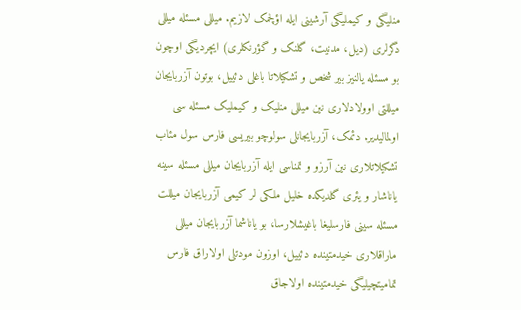منلیگی و کیملیگی آرشینی ایله اؤلچمک لازیم. میللی مسئله میللی دگرلری (دیل، مدنیت، گلنک و گؤرنکلری) ایچردیگی اوچون بو مسئله یالنیز بیر شخص و تشکیلاتا باغلی دئییل، بوتون آزربایجان میللتی اوولادلاری نین میللی منلیک و کیملیک مسئله سی اولمالیدیر. دئمک، آزربایجانلی سولوچو بیریسی فارس سول مئاب تشکیلاتلاری نین آرزو و تمناسی ایله آزربایجان میللی مسئله سینه یاناشار و یئری گلدیکده خلیل ملکی لر کیمی آزربایجان میللت مسئله سینی فارسلیغا باغیشلارسا، بو یاناشما آزربایجان میللی ماراقلاری خیدمتینده دئییل، اوزون مودتلی اولاراق فارس تمامیتچیلیگی خیدمتینده اولاجاق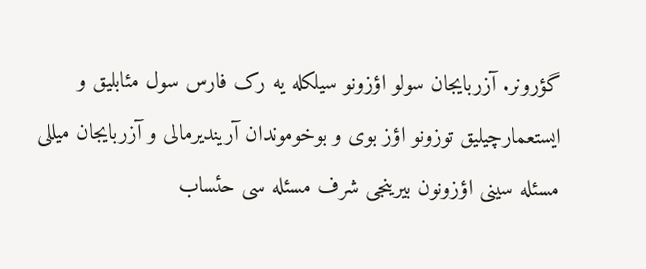گؤرونر. آزربایجان سولو اؤزونو سیلکله یه رک فارس سول مئابلیق و ایستعمارچیلیق توزونو اؤز بوی و بوخوموندان آریندیرمالی و آزربایجان میللی مسئله سینی اؤزونون بیرینجی شرف مسئله سی حئساب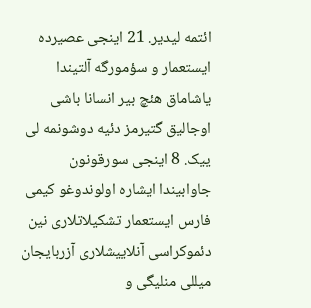ائتمه لیدیر. 21 اینجی عصیرده ایستعمار و سؤمورگه آلتیندا یاشاماق هئچ بیر انسانا باشی اوجالیق گتیرمز دئیه دوشونمه لی ییک. 8 اینجی سورقونون جاوابیندا ایشاره اولوندوغو کیمی فارس ایستعمار تشکیلاتلاری نین دئموکراسی آنلاییشلاری آزربایجان میللی منلیگی و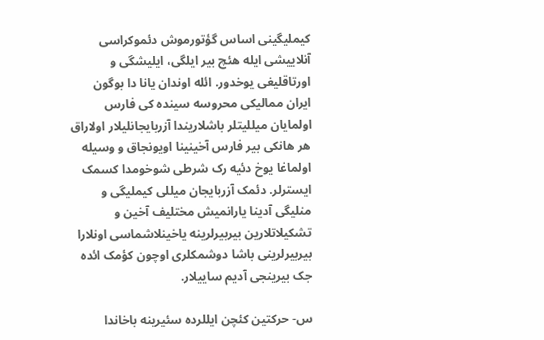کیملیگینی اساس گؤتورموش دئموکراسی آنلاییشی ایله هئچ بیر ایلگی، ایلیشگی و اورتاقلیغی یوخدور. ائله اوندان یانا دا بوگون ایران ممالیکی محروسه سینده کی فارس اولمایان میللیتلر باشلاریندا آزربایجانلیلار اولاراق هر هانکی بیر فارس آخینینا اویونجاق و وسیله اولماغا یوخ دئیه رک شرطی شوخومدا کسمک ایسترلر. دئمک آزربایجان میللی کیملیگی و منلیگی آدینا یارانمیش مختلیف آخین و تشکیلاتلارین بیربیرلرینه یاخینلاشماسی اونلارا بیربیرلرینی باشا دوشمکلری اوچون کؤمک ائده جک بیرینجی آدیم ساییلار.

س- حرکتین کئچن ایللرده سئیرینه باخاندا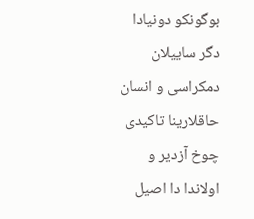بوگونکو دونیادا دگر ساییلان دمکراسی و انسان حاقلارینا تاکیدی چوخ آزدیر و اولاندا دا اصیل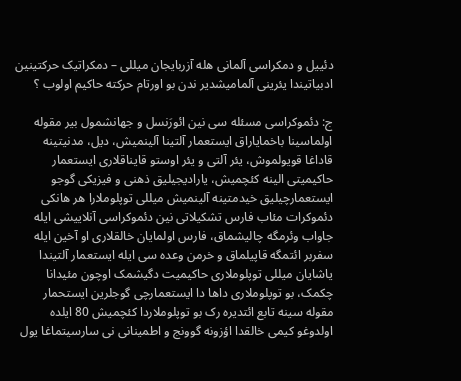دئییل و دمکراسی آلمانی هله آزربایجان میللی – دمکراتیک حرکتینین ادبیاتیندا یئرینی آلمامیشدیر ندن بو اورتام حرکته حاکیم اولوب ؟

ج: دئموکراسی مسئله سی نین ائورَنسل و جهانشمول بیر مقوله  اولماسینا باخمایاراق ایستعمار آلتینا آلینمیش، دیل، مدنیتینه قاداغا قویولموش، یئر آلتی و یئر اوستو قایناقلاری ایستعمار حاکیمیتی الینه کئچمیش، یارادیجیلیق ذهنی و فیزیکی گوجو ایستعمارچیلیق خیدمتینه آلینمیش میللی توپلوملارا هر هانکی دئموکرات مئاب فارس تشکیلاتی نین دئموکراسی آنلاییشی ایله جاواب وئرمگه چالیشماق، فارس اولمایان خالقلاری او آخین ایله سفربر ائتمگه قاپیلماق و خرمن وعده سی ایله ایستعمار آلتیندا یاشایان میللی توپلوملاری حاکیمیت دگیشمک اوچون مئیدانا چکمک، بو توپلوملاری داها دا ایستعمارچی گوجلرین ایستحمار مقوله سینه تابع ائتدیره رک بو توپلوملاردا کئچمیش 80 ایلده اولدوغو کیمی خالقدا اؤزونه گوونج و اطمینانی نی سارسیتماغا یول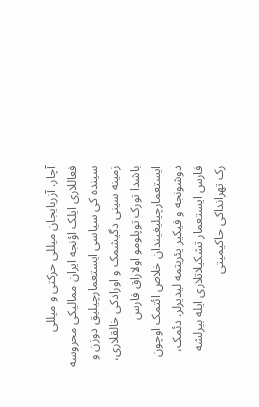آچار. آزربایجان میللی حرکتی و میللی فعاللاری ایلک اؤنجه ایران ممالیکی محروسه سینده کی سیاسی ایستعمارچیلیق دوزن و زمینه سینی دگیشمک و اورادکی خالقلاری، باشدا تورک توپلومو اولاراق فارس ایستعمارچیلیغیندان خلاص ائتمک اوچون دوشونجه و فیکیر یئریتمه لیدیرلر. دئمک، فارس ایستعمار تشکیلاتلاری ایله بیرلشه رک تهرانداکی حاکیمیتی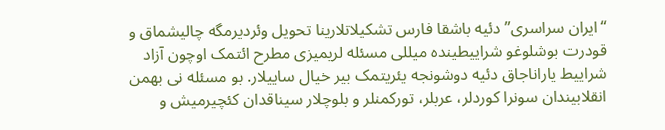“ایران سراسری” دئیه باشقا فارس تشکیلاتلارینا تحویل وئردیرمگه چالیشماق و قودرت بوشلوغو شراییطینده میللی مسئله لریمیزی مطرح ائتمک اوچون آزاد شراییط یاراناجاق دئیه دوشونجه یئریتمک بیر خیال ساییلار. بو مسئله نی بهمن انقلابیندان سونرا کوردلر، عربلر، تورکمنلر و بلوچلار سیناقدان کئچیرمیش و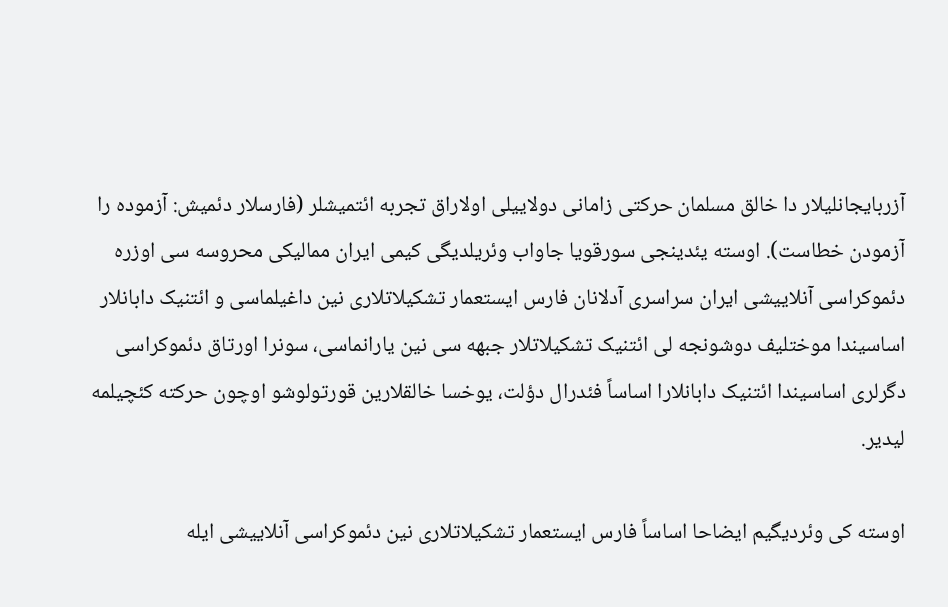آزربایجانلیلار دا خالق مسلمان حرکتی زامانی دولاییلی اولاراق تجربه ائتمیشلر (فارسلار دئمیش: آزموده را آزمودن خطاست). اوسته یئدینجی سورقویا جاواب وئریلدیگی کیمی ایران ممالیکی محروسه سی اوزره دئموکراسی آنلاییشی ایران سراسری آدلانان فارس ایستعمار تشکیلاتلاری نین داغیلماسی و ائتنیک دابانلار اساسیندا موختلیف دوشونجه لی ائتنیک تشکیلاتلار جبهه سی نین یارانماسی، سونرا اورتاق دئموکراسی دگرلری اساسیندا ائتنیک دابانلارا اساساً فئدرال دؤلت، یوخسا خالقلارین قورتولوشو اوچون حرکته کئچیلمه لیدیر.

اوسته کی وئردیگیم ایضاحا اساساً فارس ایستعمار تشکیلاتلاری نین دئموکراسی آنلاییشی ایله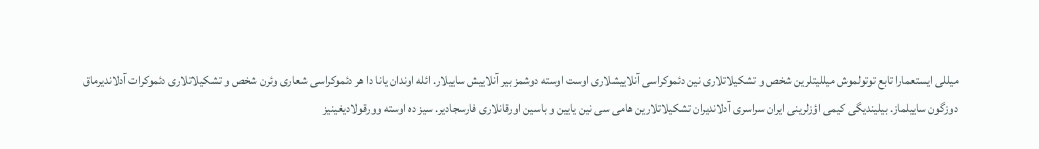میللی ایستعمارا تابع توتولموش میللیتلرین شخص و تشکیلاتلاری نین دئموکراسی آنلاییشلاری اوست اوسته دوشمز بیر آنلاییش ساییلار. ائله اوندان یانا دا هر دئموکراسی شعاری وئرن شخص و تشکیلاتلاری دئموکرات آدلاندیرماق دوزگون ساییلماز. بیلیندیگی کیمی اؤزلرینی ایران سراسری آدلاندیران تشکیلاتلارین هامی سی نین یایین و باسین اورقانلاری فارسجادیر. سیز ده اوسته وورقولادیغینیز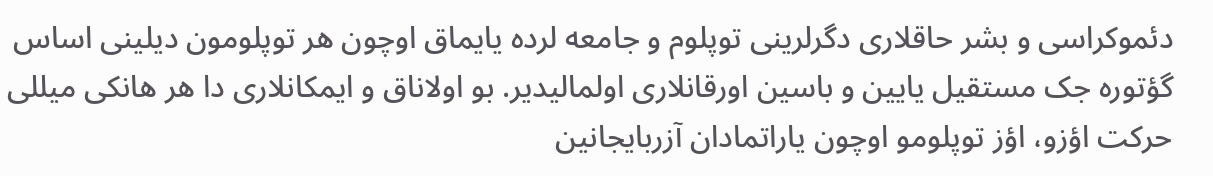دئموکراسی و بشر حاقلاری دگرلرینی توپلوم و جامعه لرده یایماق اوچون هر توپلومون دیلینی اساس گؤتوره جک مستقیل یایین و باسین اورقانلاری اولمالیدیر. بو اولاناق و ایمکانلاری دا هر هانکی میللی حرکت اؤزو، اؤز توپلومو اوچون یاراتمادان آزربایجانین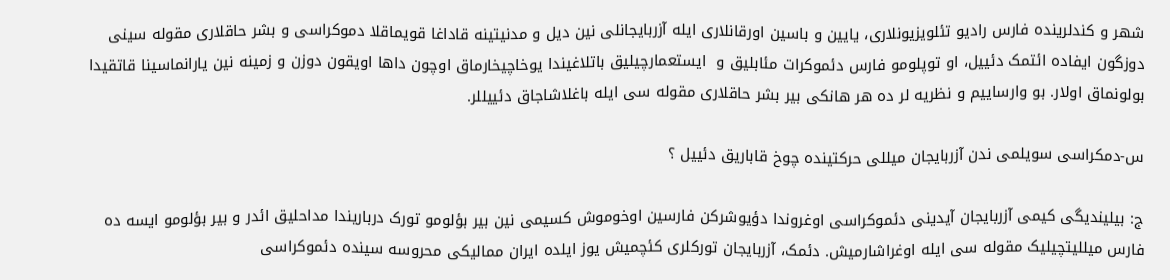شهر و کندلرینده فارس رادیو تئلویزیونلاری، یایین و باسین اورقانلاری ایله آزربایجانلی نین دیل و مدنیتینه قاداغا قویماقلا دموکراسی و بشر حاقلاری مقوله سینی دوزگون ایفاده ائتمک دئییل، او توپلومو فارس دئموکرات مئابلیق و  ایستعمارچیلیق باتلاغیندا یوخاچیخارماق اوچون داها اویقون دوزن و زمینه نین یارانماسینا قاتقیدا بولونماق اولار. بو وارساییم و نظریه لر ده هر هانکی بیر بشر حاقلاری مقوله سی ایله باغلاشاجاق دئییللر.

س-دمکراسی سویلمی ندن آزربایجان میللی حرکتینده چوخ قاباریق دئییل ؟

ج: بیلیندیگی کیمی آزربایجان آیدینی دئموکراسی اوغروندا دؤیوشرکن فارسین اوخوموش کسیمی نین بیر بؤلومو تورک درباریندا مداحلیق ائدر و بیر بؤلومو ایسه ده فارس میللیتچیلیک مقوله سی ایله اوغراشارمیش. دئمک، آزربایجان تورکلری کئچمیش یوز ایلده ایران ممالیکی محروسه سینده دئموکراسی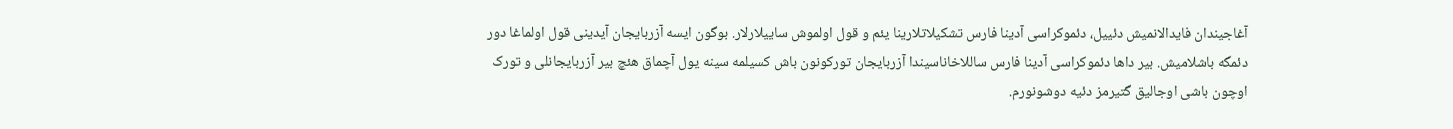آغاجیندان فایدالانمیش دئییل، دئموکراسی آدینا فارس تشکیلاتلارینا یئم و قول اولموش ساییلارلار. بوگون ایسه آزربایجان آیدینی قول اولماغا دور دئمگه باشلامیش. بیر داها دئموکراسی آدینا فارس ساللاخاناسیندا آزربایجان تورکونون باش کسیلمه سینه یول آچماق هئچ بیر آزربایجانلی و تورک اوچون باشی اوجالیق گتیرمز دئیه دوشونورم.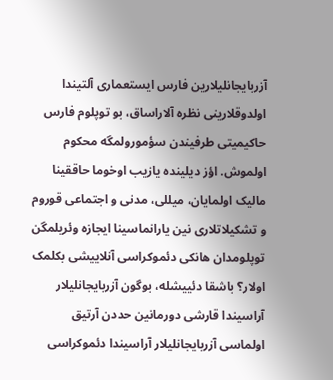آزربایجانلیلارین فارس ایستعماری آلتیندا اولدوقلارینی نظره آلاراساق، بو توپلوم فارس حاکیمیتی طرفیندن سؤمورولمگه محکوم اولموش. اؤز دیلینده یازیب اوخوما حاققینا مالیک اولمایان، میللی، مدنی و اجتماعی قوروم و تشکیلاتلاری نین یارانماسینا ایجازه وئریلمگن توپلومدان هانکی دئموکراسی آنلاییشی بکلمک اولار؟ باشقا دئییشله، بوگون آزربایجانلیلار آراسیندا قارشی دورمانین حددن آرتیق اولماسی آزربایجانلیلار آراسیندا دئموکراسی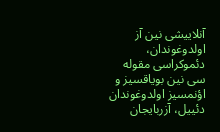آنلاییشی نین آز اولدوغوندان، دئموکراسی مقوله سی نین بویاقسیز و اؤنمسیز اولدوغوندان دئییل، آزربایجان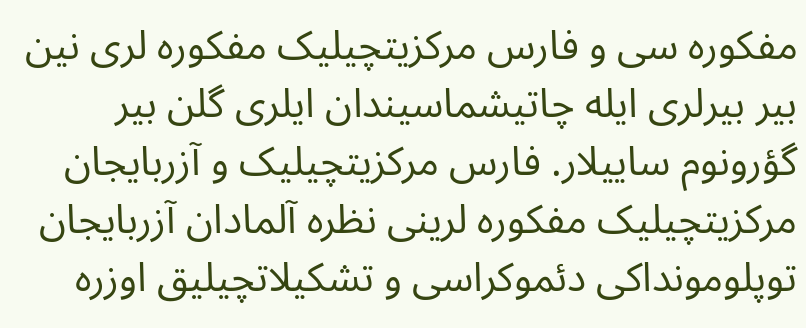مفکوره سی و فارس مرکزیتچیلیک مفکوره لری نین بیر بیرلری ایله چاتیشماسیندان ایلری گلن بیر گؤرونوم ساییلار. فارس مرکزیتچیلیک و آزربایجان مرکزیتچیلیک مفکوره لرینی نظره آلمادان آزربایجان توپلومونداکی دئموکراسی و تشکیلاتچیلیق اوزره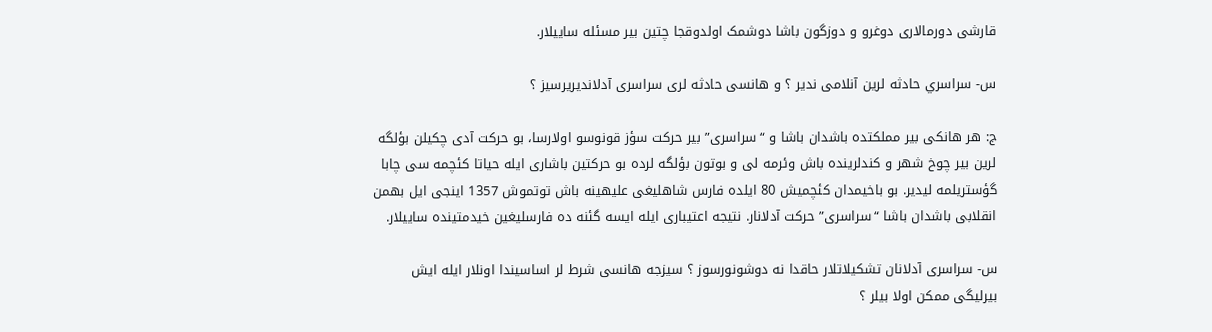قارشی دورمالاری دوغرو و دوزگون باشا دوشمک اولدوقجا چتین بیر مسئله ساییلار.

س- سراسري حادثه لرین آنلامی ندیر ؟ و هانسی حادثه لری سراسری آدلاندیریرسیز ؟

ج: هر هانکی بیر مملکتده باشدان باشا و “سراسری” بیر حرکت سؤز قونوسو اولارسا، بو حرکت آدی چکیلن بؤلگه لرین بیر چوخ شهر و کندلرینده باش وئرمه لی و بوتون بؤلگه لرده بو حرکتین باشاری ایله حیاتا کئچمه سی چابا گؤستریلمه لیدیر. بو باخیمدان کئچمیش 80 ایلده فارس شاهلیغی علیهینه باش توتموش 1357 اینجی ایل بهمن انقلابی باشدان باشا “سراسری” حرکت آدلانار. نتیجه اعتیباری ایله ایسه گئنه ده فارسلیغین خیدمتینده ساییلار.

س- سراسری آدلانان تشکیلاتلار حاقدا نه دوشونورسوز ؟ سیزجه هانسی شرط لر اساسیندا اونلار ایله ایش بیرلیگی ممکن اولا بیلر ؟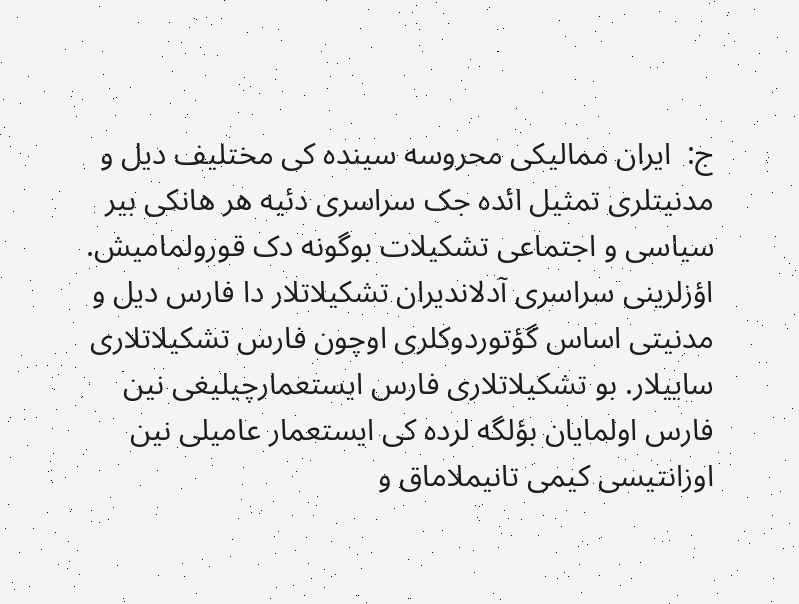ج:  ایران ممالیکی محروسه سینده کی مختلیف دیل و مدنیتلری تمثیل ائده جک سراسری دئیه هر هانکی بیر سیاسی و اجتماعی تشکیلات بوگونه دک قورولمامیش. اؤزلرینی سراسری آدلاندیران تشکیلاتلار دا فارس دیل و مدنیتی اساس گؤتوردوکلری اوچون فارس تشکیلاتلاری ساییلار. بو تشکیلاتلاری فارس ایستعمارچیلیغی نین فارس اولمایان بؤلگه لرده کی ایستعمار عامیلی نین اوزانتیسی کیمی تانیملاماق و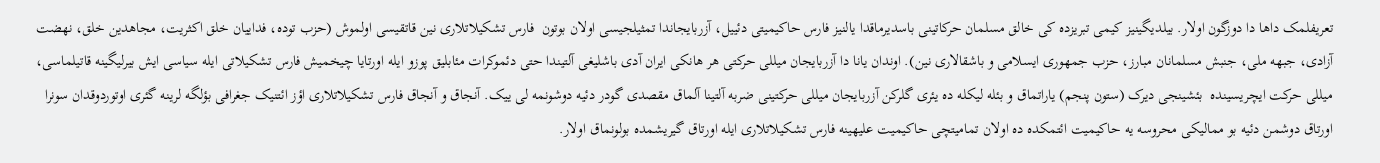تعریفلمک داها دا دوزگون اولار. بیلدیگینیز کیمی تبریزده کی خالق مسلمان حرکاتینی باسدیرماقدا یالنیز فارس حاکیمیتی دئییل، آزربایجاندا تمثیلجیسی اولان بوتون  فارس تشکیلاتلاری نین قاتقیسی اولموش (حزب توده، فداییان خلق اکثریت، مجاهدین خلق، نهضت آزادی، جبهه ملی، جنبش مسلمانان مبارز، حزب جمهوری ایسلامی و باشقالاری نین). اوندان یانا دا آزربایجان میللی حرکتی هر هانکی ایران آدی باشلیغی آلتیندا حتی دئموکرات مئابلیق پوزو ایله اورتایا چیخمیش فارس تشکیلاتی ایله سیاسی ایش بیرلیگینه قاتیلماسی، میللی حرکت ایچریسینده  بئشینجی دیرک (ستون پنجم) یاراتماق و بئله لیکله ده یئری گلرکن آزربایجان میللی حرکتینی ضربه آلتینا آلماق مقصدی گودر دئیه دوشونمه لی ییک. آنجاق و آنجاق فارس تشکیلاتلاری اؤز ائتنیک جغرافی بؤلگه لرینه گئری اوتوردوقدان سونرا اورتاق دوشمن دئیه بو ممالیکی محروسه یه حاکیمیت ائتمکده ده اولان تمامیتچی حاکیمیت علیهینه فارس تشکیلاتلاری ایله اورتاق گیریشمده بولونماق اولار.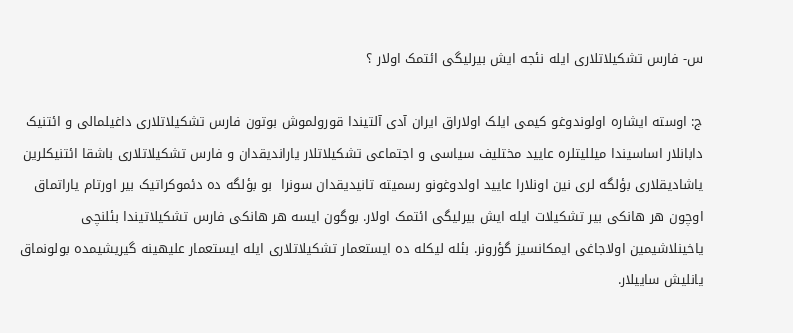س- فارس تشکیلاتلاری ایله نئجه ایش بیرلیگی ائتمک اولار ؟

ج: اوسته ایشاره اولوندوغو کیمی ایلک اولاراق ایران آدی آلتیندا قورولموش بوتون فارس تشکیلاتلاری داغیلمالی و ائتنیک دابانلار اساسیندا میللیتلره عایید مختلیف سیاسی و اجتماعی تشکیلاتلار یاراندیقدان و فارس تشکیلاتلاری باشقا ائتنیکلرین یاشادیقلاری بؤلگه لری نین اونلارا عایید اولدوغونو رسمیته تانیدیقدان سونرا  بو بؤلگه ده دئموکراتیک بیر اورتام یاراتماق اوچون هر هانکی بیر تشکیلات ایله ایش بیرلیگی ائتمک اولار. بوگون ایسه هر هانکی فارس تشکیلاتیندا بئلنچی یاخینلاشیمین اولاجاغی ایمکانسیز گؤرونر. بئله لیکله ده ایستعمار تشکیلاتلاری ایله ایستعمار علیهینه گیریشیمده بولونماق یانلیش ساییلار.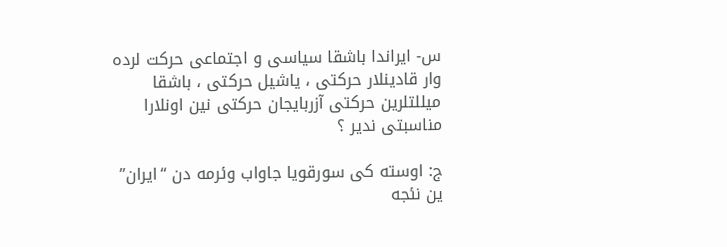س- ایراندا باشقا سیاسی و اجتماعی حرکت لرده وار قادینلار حرکتی ، یاشیل حرکتی ، باشقا میللتلرین حرکتی آزربایجان حرکتی نین اونلارا مناسبتی ندیر ؟

ج: اوسته کی سورقویا جاواب وئرمه دن “ایران” ین نئجه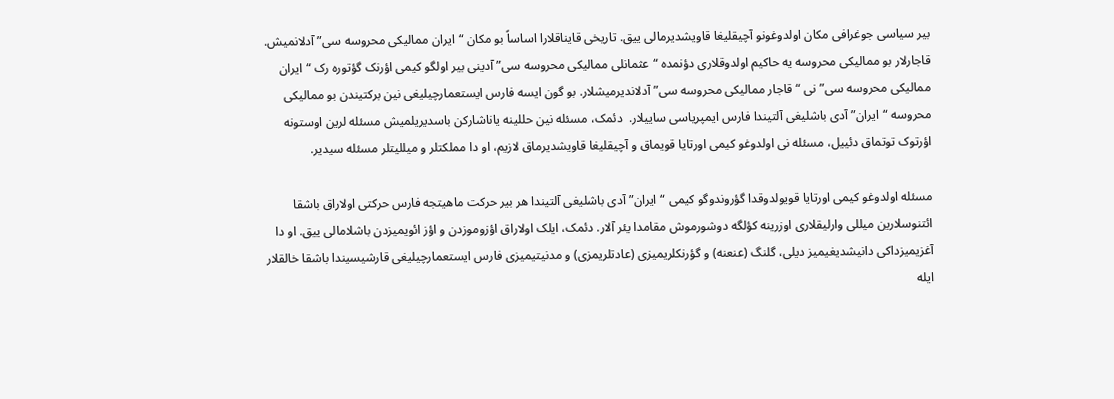بیر سیاسی جوغرافی مکان اولدوغونو آچیقلیغا قاویشدیرمالی ییق. تاریخی قایناقلارا اساساً بو مکان “ایران ممالیکی محروسه سی” آدلانمیش. قاجارلار بو ممالیکی محروسه یه حاکیم اولدوقلاری دؤنمده “عثمانلی ممالیکی محروسه سی” آدینی بیر اولگو کیمی اؤرنک گؤتوره رک “ایران ممالیکی محروسه سی” نی “قاجار ممالیکی محروسه سی” آدلاندیرمیشلار. بو گون ایسه فارس ایستعمارچیلیغی نین برکتیندن بو ممالیکی محروسه “ایران” آدی باشلیغی آلتیندا فارس ایمپریاسی ساییلار.  دئمک، مسئله نین حللینه یاناشارکن باسدیریلمیش مسئله لرین اوستونه اؤرتوک توتماق دئییل، مسئله نی اولدوغو کیمی اورتایا قویماق و آچیقلیغا قاویشدیرماق لازیم، او دا مملکتلر و میللیتلر مسئله سیدیر.

مسئله اولدوغو کیمی اورتایا قویولدوقدا گؤروندوگو کیمی “ایران” آدی باشلیغی آلتیندا هر بیر حرکت ماهیتجه فارس حرکتی اولاراق باشقا ائتنوسلارین میللی وارلیقلاری اوزرینه کؤلگه دوشورموش مقامدا یئر آلار. دئمک، ایلک اولاراق اؤزوموزدن و اؤز ائویمیزدن باشلامالی ییق. او دا آغزیمیزداکی دانیشدیغیمیز دیلی، گلنگ (عنعنه) و گؤرنکلریمیزی (عادتلریمزی) و مدنیتیمیزی فارس ایستعمارچیلیغی قارشیسیندا باشقا خالقلار ایله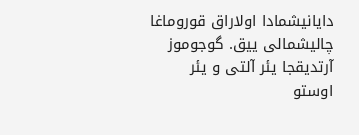دایانیشمادا اولاراق قوروماغا چالیشمالی ییق. گوجوموز آرتدیقجا یئر آلتی و یئر اوستو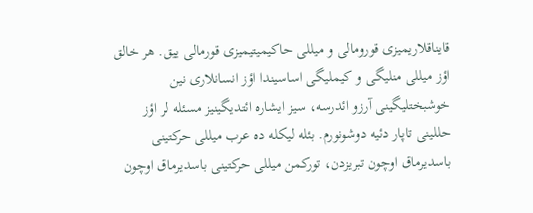قایناقلاریمیزی قورومالی و میللی حاکیمیتیمیزی قورمالی ییق. هر خالق اؤز میللی منلیگی و کیملیگی اساسیندا اؤز انسانلاری نین خوشبختلیگینی آرزو ائدرسه، سیز ایشاره ائتدیگینیز مسئله لر اؤز حللینی تاپار دئیه دوشونورم. بئله لیکله ده عرب میللی حرکتینی باسدیرماق اوچون تبریزدن، تورکمن میللی حرکتینی باسدیرماق اوچون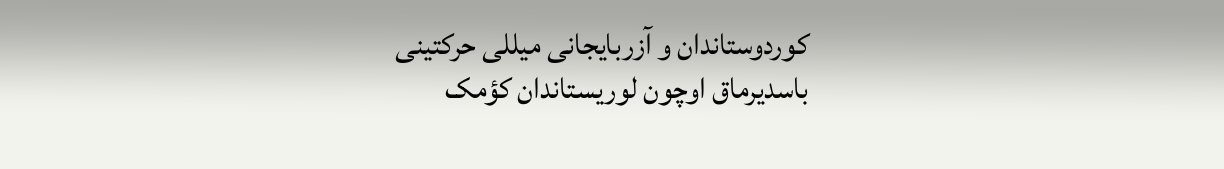کوردوستاندان و آزربایجانی میللی حرکتینی باسدیرماق اوچون لوریستاندان کؤمک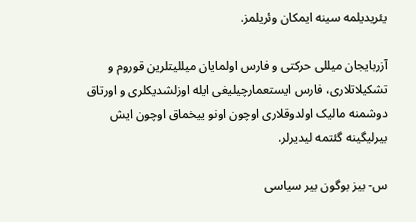یئریدیلمه سینه ایمکان وئریلمز.

آزربایجان میللی حرکتی و فارس اولمایان میللیتلرین قوروم و تشکیلاتلاری، فارس ایستعمارچیلیغی ایله اوزلشدیکلری و اورتاق دوشمنه مالیک اولدوقلاری اوچون اونو ییخماق اوچون ایش بیرلیگینه گئتمه لیدیرلر.

س- بیز بوگون بیر سیاسی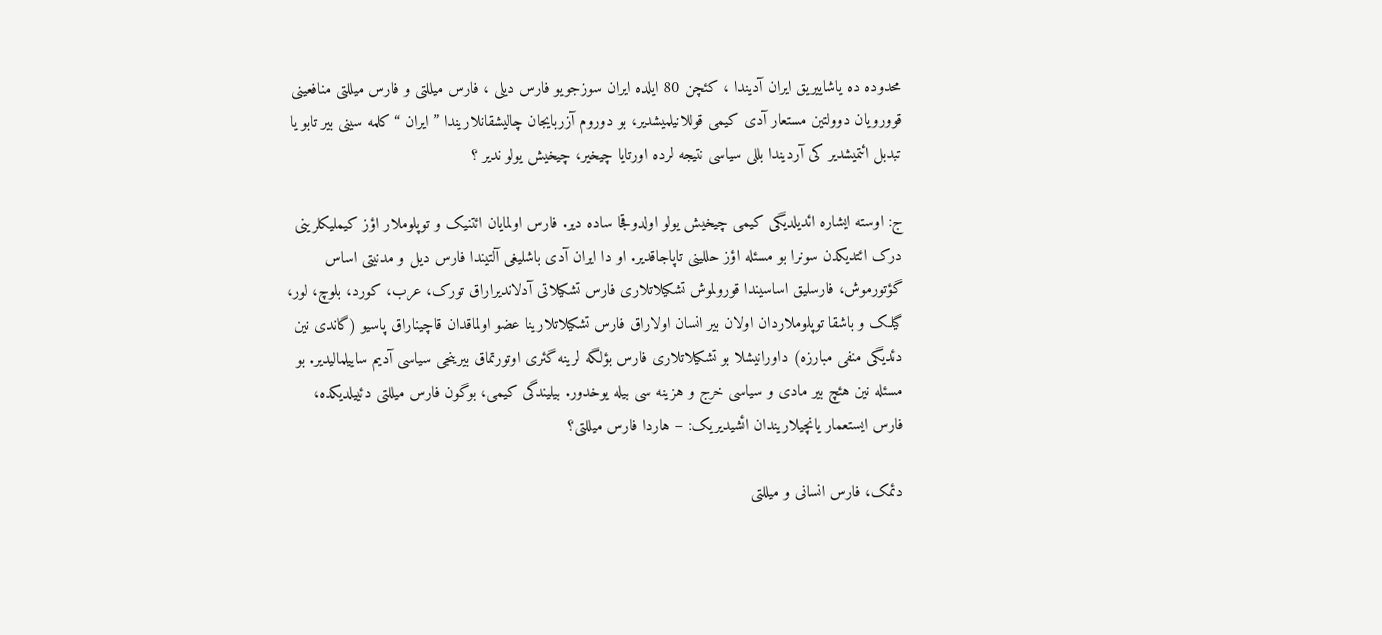محدوده ده یاشاییریق ایران آدیندا ، کئچن 80 ایلده ایران سوزجویو فارس دیلی ، فارس میللتی و فارس میللتی منافعینی قوورویان دوولتین مستعار آدی کیمی قوللانیلمیشدیر، بو دوروم آزربایجان چالیشقانلاریندا ” ایران “کلمه سینی بیر تابو یا تبدبل ائتمیشدیر کی آردیندا بللی سیاسی نتیجه لرده اورتایا چیخیر، چیخیش یولو ندیر ؟

ج: اوسته ایشاره ائدیلدیگی کیمی چیخیش یولو اولدوقجا ساده دیر. فارس اولمایان ائتنیک و توپلوملار اؤز کیملیکلرینی درک ائتدیکدن سونرا بو مسئله اؤز حللینی تاپاجاقدیر. او دا ایران آدی باشلیغی آلتیندا فارس دیل و مدنیتی اساس گؤتورموش، فارسلیق اساسیندا قورولموش تشکیلاتلاری فارس تشکیلاتی آدلاندیراراق تورک، عرب، کورد، بلوچ، لور، گیلک و باشقا توپلوملاردان اولان بیر انسان اولاراق فارس تشکیلاتلارینا عضو اولماقدان قاچیناراق پاسیو (گاندی نین دئدیگی منفی مبارزه) داورانیشلا بو تشکیلاتلاری فارس بؤلگه لرینه گئری اوتورتماق بیرینجی سیاسی آدیم ساییلمالیدیر. بو مسئله نین هئچ بیر مادی و سیاسی خرج و هزینه سی بیله یوخدور. بیلیندگی کیمی، بوگون فارس میللتی دئییلدیکده، فارس ایستعمار یانچیلاریندان ائشیدیریک: – هاردا فارس میللتی؟

دئمک، فارس انسانی و میللتی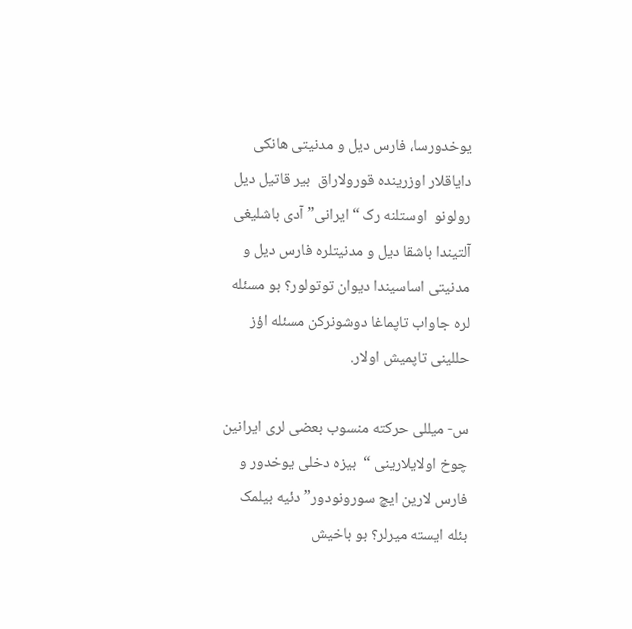یوخدورسا، فارس دیل و مدنیتی هانکی دایاقلار اوزرینده قورولاراق  بیر قاتیل دیل رولونو  اوستلنه رک “ایرانی” آدی باشلیغی آلتیندا باشقا دیل و مدنیتلره فارس دیل و مدنیتی اساسیندا دیوان توتولور؟ بو مسئله لره جاواب تاپماغا دوشونرکن مسئله اؤز حللینی تاپمیش اولار.

س- میللی حرکته منسوب بعضی لری ایرانین چوخ اولایلارینی “  بیزه دخلی یوخدور و فارس لارین ایچ سورونودور” دئیه بیلمک بئله ایسته میرلر؟ بو باخیش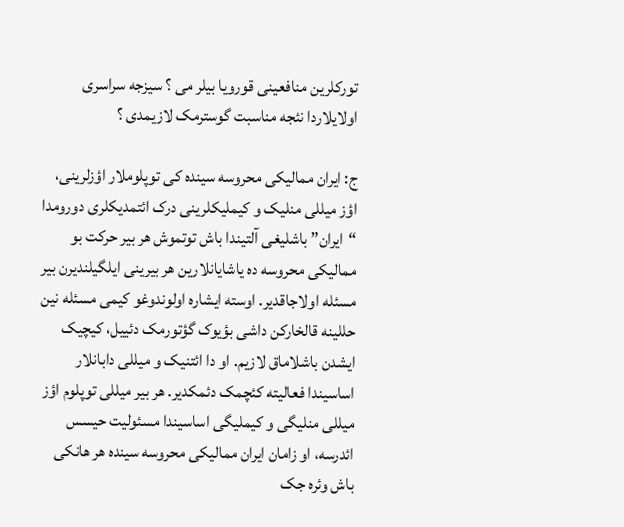تورکلرین منافعینی قورویا بیلر می ؟ سیزجه سراسری اولایلاردا نئجه مناسبت گوسترمک لازیمدی ؟

ج: ایران ممالیکی محروسه سینده کی توپلوملار اؤزلرینی، اؤز میللی منلیک و کیملیکلرینی درک ائتمدیکلری دورومدا “ایران” باشلیغی آلتیندا باش توتموش هر بیر حرکت بو ممالیکی محروسه ده یاشایانلارین هر بیرینی ایلگیلندیرن بیر مسئله اولاجاقدیر. اوسته ایشاره اولوندوغو کیمی مسئله نین حللینه قالخارکن داشی بؤیوک گؤتورمک دئییل، کیچیک ایشدن باشلاماق لازیم. او دا ائتنیک و میللی دابانلار اساسیندا فعالیته کئچمک دئمکدیر. هر بیر میللی توپلوم اؤز میللی منلیگی و کیملیگی اساسیندا مسئولیت حیسس ائدرسه، او زامان ایران ممالیکی محروسه سینده هر هانکی باش وئره جک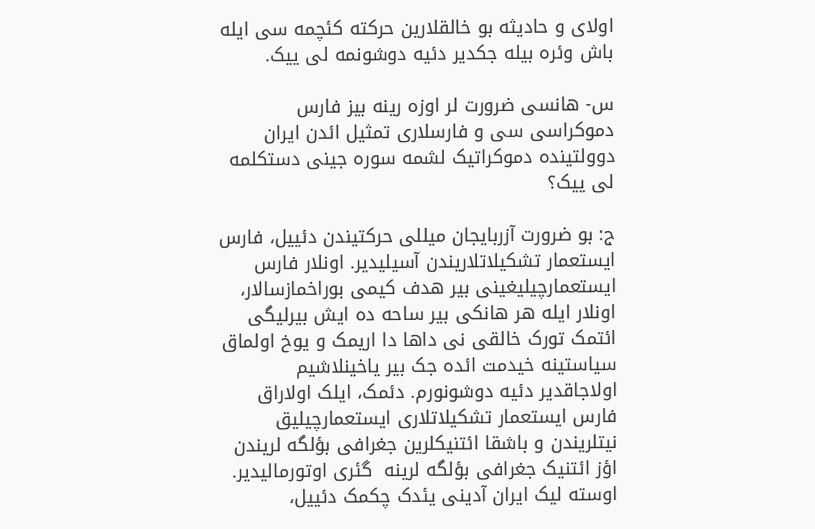اولای و حادیثه بو خالقلارین حرکته کئچمه سی ایله باش وئره بیله جکدیر دئیه دوشونمه لی ییک.

س- هانسی ضرورت لر اوزه رینه بیز فارس دموکراسی سی و فارسلاری تمثیل ائدن ایران دوولتینده دموکراتیک لشمه سوره جینی دستکلمه لی ییک؟

ج: بو ضرورت آزربایجان میللی حرکتیندن دئییل، فارس ایستعمار تشکیلاتلاریندن آسیلیدیر. اونلار فارس ایستعمارچیلیغینی بیر هدف کیمی بوراخمازسالار، اونلار ایله هر هانکی بیر ساحه ده ایش بیرلیگی ائتمک تورک خالقی نی داها دا اریمک و یوخ اولماق سیاستینه خیدمت ائده جک بیر یاخینلاشیم اولاجاقدیر دئیه دوشونورم. دئمک، ایلک اولاراق فارس ایستعمار تشکیلاتلاری ایستعمارچیلیق نیتلریندن و باشقا ائتنیکلرین جغرافی بؤلگه لریندن اؤز ائتنیک جغرافی بؤلگه لرینه  گئری اوتورمالیدیر. اوسته لیک ایران آدینی یئدک چکمک دئییل،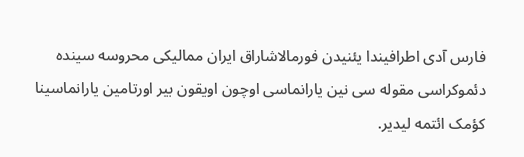فارس آدی اطرافیندا یئنیدن فورمالاشاراق ایران ممالیکی محروسه سینده دئموکراسی مقوله سی نین یارانماسی اوچون اویقون بیر اورتامین یارانماسینا کؤمک ائتمه لیدیر.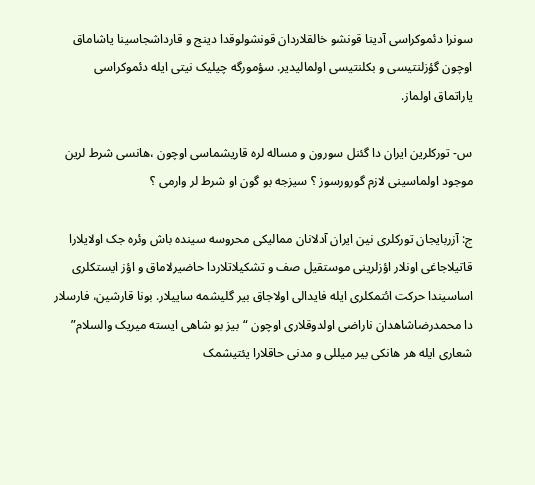سونرا دئموکراسی آدینا قونشو خالقلاردان قونشولوقدا دینج و قارداشجاسینا یاشاماق اوچون گؤزلنتیسی و بکلنتیسی اولمالیدیر. سؤمورگه چیلیک نیتی ایله دئموکراسی یاراتماق اولماز.

س- تورکلرین ایران دا گئنل سورون و مساله لره قاریشماسی اوچون ،هانسی شرط لرین موجود اولماسینی لازم گورورسوز ؟ سیزجه بو گون او شرط لر وارمی ؟

ج: آزربایجان تورکلری نین ایران آدلانان ممالیکی محروسه سینده باش وئره جک اولایلارا قاتیلاجاغی اونلار اؤزلرینی موستقیل صف و تشکیلاتلاردا حاضیرلاماق و اؤز ایستکلری اساسیندا حرکت ائتمکلری ایله فایدالی اولاجاق بیر گلیشمه ساییلار. بونا قارشین، فارسلار دا محمدرضاشاهدان ناراضی اولدوقلاری اوچون “بیز بو شاهی ایسته میریک والسلام” شعاری ایله هر هانکی بیر میللی و مدنی حاقلارا یئتیشمک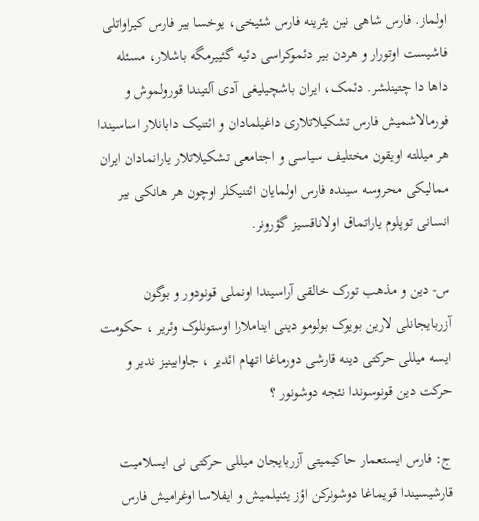اولماز. فارس شاهی نین یئرینه فارس شئیخی، یوخسا بیر فارس کیراواتلی فاشیست اوتورار و هردن بیر دئموکراسی دئیه گئییرمگه باشلار، مسئله داها دا چتینلشر. دئمک، ایران باشچیلیغی آدی آلتیندا قورولموش و فورمالاشمیش فارس تشکیلاتلاری داغیلمادان و ائتنیک دابانلار اساسیندا هر میللته اویقون مختلیف سیاسی و اجتامعی تشکیلاتلار یارانمادان ایران ممالیکی محروسه سینده فارس اولمایان ائتنیکلر اوچون هر هانکی بیر انسانی توپلوم یاراتماق اولاناقسیز گؤرونر.

س- دین و مذهب تورک خالقی آراسیندا اونملی قونودور و بوگون آزربایجانلی لارین بویوک بولومو دینی ایناملارا اوستونلوک وئریر ، حکومت ایسه میللی حرکتی دینه قارشی دورماغا اتهام ائدیر ، جاوابینیز ندیر و حرکت دین قونوسوندا نئجه دوشونور ؟

ج: فارس ایستعمار حاکیمیتی آزربایجان میللی حرکتی نی ایسلامیت قارشیسیندا قویماغا دوشونرکن اؤز یئنیلمیش و ایفلاسا اوغرامیش فارس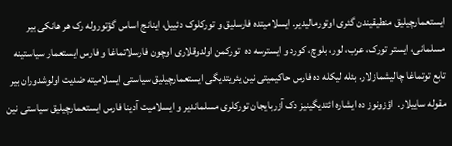ایستعمارچیلیق منطیقیندن گئری اوتورمالیدیر. ایسلامیتده فارسلیق و تورکلوک دئییل، اینانج اساس گؤتوروله رک هر هانکی بیر مسلمانی، ایستر تورک، عرب، لور، بلوچ، کورد و ایسترسه ده  تورکمن اولدوقلاری اوچون فارسلاتماغا و فارس ایستعمار سیاستینه تابع توتماغا چالیشمازلار. بئله لیکله ده فارس حاکیمیتی نین یئریتدیگی ایستعمارچیلیق سیاستی ایسلامیته ضدیت اولوشدوران بیر مقوله ساییلار.  اؤزونوز ده ایشاره ائتدیگینیز دک آزربایجان تورکلری مسلماندیر و ایسلامیت آدینا فارس ایستعمارچیلیق سیاستی نین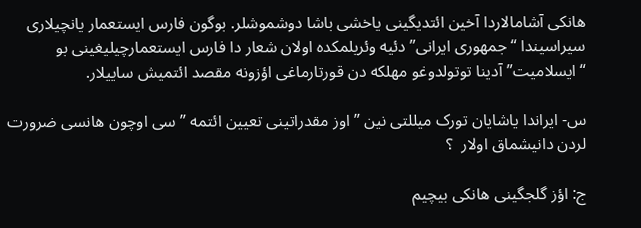هانکی آشامالاردا آخین ائتدیگینی یاخشی باشا دوشموشلر. بوگون فارس ایستعمار یانچیلاری سیراسیندا “جمهوری ایرانی” دئیه وئریلمکده اولان شعار دا فارس ایستعمارچیلیغینی بو “ایسلامیت” آدینا توتولدوغو مهلکه دن قورتارماغی اؤزونه مقصد ائتمیش ساییلار.

س- ایراندا یاشایان تورک میللتی نین ” اوز مقدراتینی تعیین ائتمه ” سی اوچون هانسی ضرورت لردن دانیشماق اولار  ؟

ج: اؤز گلجگینی هانکی بیچیم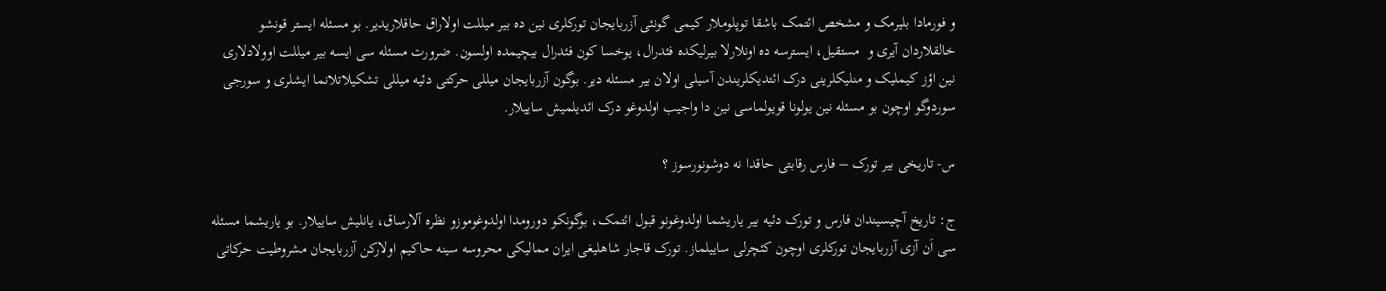و فورمادا بلیرمک و مشخص ائتمک باشقا توپلوملار کیمی گونئی آزربایجان تورکلری نین ده بیر میللت اولاراق حاقلاریدیر. بو مسئله ایستر قونشو خالقلاردان آیری و  مستقیل، ایسترسه ده اونلارلا بیرلیکده فئدرال، یوخسا کون فئدرال بیچیمده اولسون. ضرورت مسئله سی ایسه بیر میللت اوولادلاری نین اؤز کیملیک و منلیکلرینی درک ائتدیکلریندن آسیلی اولان بیر مسئله دیر. بوگون آزربایجان میللی حرکتی دئیه میللی تشکیلاتلانما ایشلری و سورجی سوردوگو اوچون بو مسئله نین یولونا قویولماسی نین دا واجیب اولدوغو درک ائدیلمیش ساییلار.

س- تاریخی بیر تورک – فارس رقابتی حاقدا نه دوشونورسوز ؟

ج: تاریخ آچیسیندان فارس و تورک دئیه بیر یاریشما اولدوغونو قبول ائتمک، بوگونکو دورومدا اولدوغوموزو نظره آلارساق، یانلیش ساییلار. بو یاریشما مسئله سی اَن آزی آزربایجان تورکلری اوچون کئچرلی ساییلماز. تورک قاجار شاهلیغی ایران ممالیکی محروسه سینه حاکیم اولارکن آزربایجان مشروطیت حرکاتی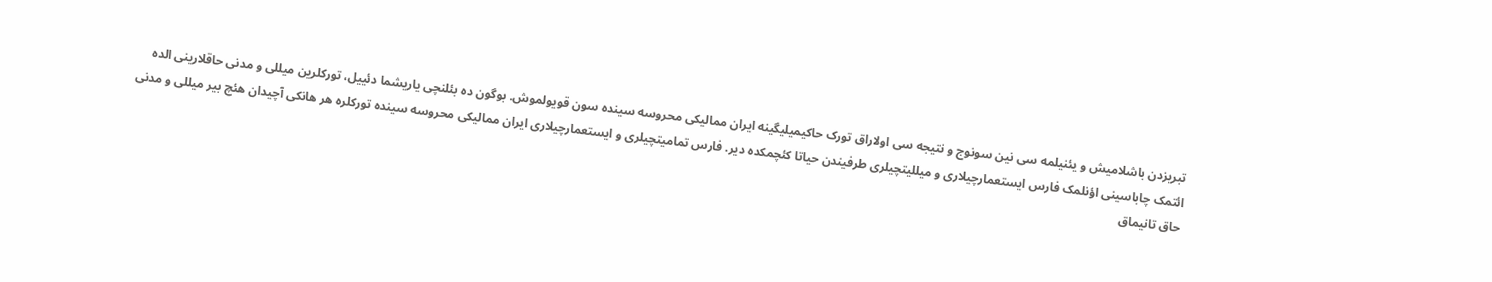تبریزدن باشلامیش و یئنیلمه سی نین سونوج و نتیجه سی اولاراق تورک حاکیمیلیگینه ایران ممالیکی محروسه سینده سون قویولموش. بوگون ده بئلنچی یاریشما دئییل، تورکلرین میللی و مدنی حاقلارینی الده ائتمک چاباسینی اؤنلمک فارس ایستعمارچیلاری و میللیتچیلری طرفیندن حیاتا کئچمکده دیر. فارس تمامیتچیلری و ایستعمارچیلاری ایران ممالیکی محروسه سینده تورکلره هر هانکی آچیدان هئچ بیر میللی و مدنی حاق تانیماق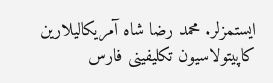ایستمزلر. محمد رضا شاه آمریکالیلارین کاپیتولاسیون تکلیفینی فارس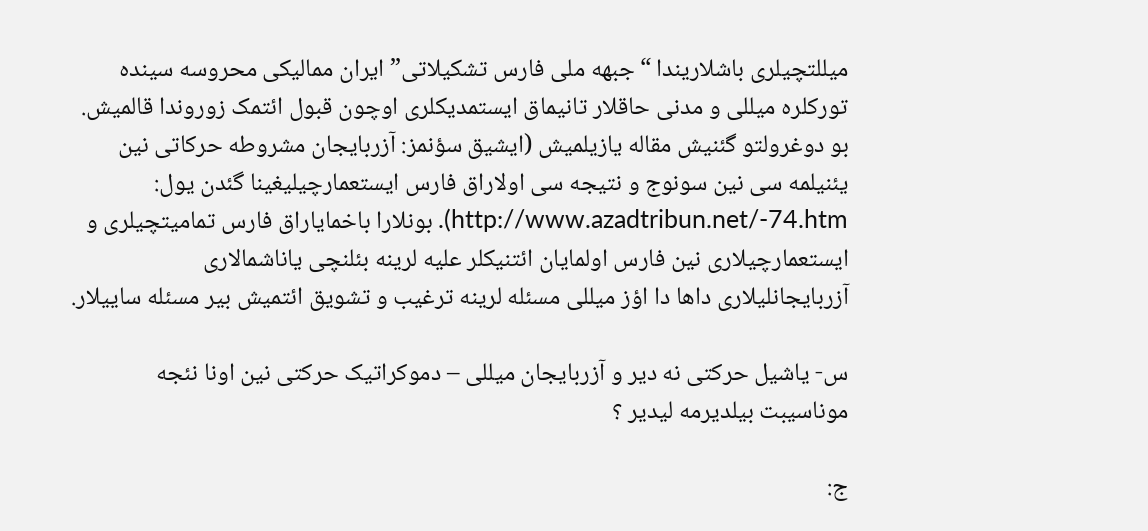میللتچیلری باشلاریندا “جبهه ملی فارس تشکیلاتی” ایران ممالیکی محروسه سینده تورکلره میللی و مدنی حاقلار تانیماق ایستمدیکلری اوچون قبول ائتمک زوروندا قالمیش. بو دوغرولتو گئنیش مقاله یازیلمیش (ایشیق سؤنمز: آزربایجان مشروطه حرکاتی نین یئنیلمه سی نین سونوج و نتیجه سی اولاراق فارس ایستعمارچیلیغینا گئدن یول: http://www.azadtribun.net/-74.htm). بونلارا باخمایاراق فارس تمامیتچیلری و ایستعمارچیلاری نین فارس اولمایان ائتنیکلر علیه لرینه بئلنچی یاناشمالاری آزربایجانلیلاری داها دا اؤز میللی مسئله لرینه ترغیب و تشویق ائتمیش بیر مسئله ساییلار.

س- یاشیل حرکتی نه دیر و آزربایجان میللی – دموکراتیک حرکتی نین اونا نئجه موناسیبت بیلدیرمه لیدیر ؟

ج: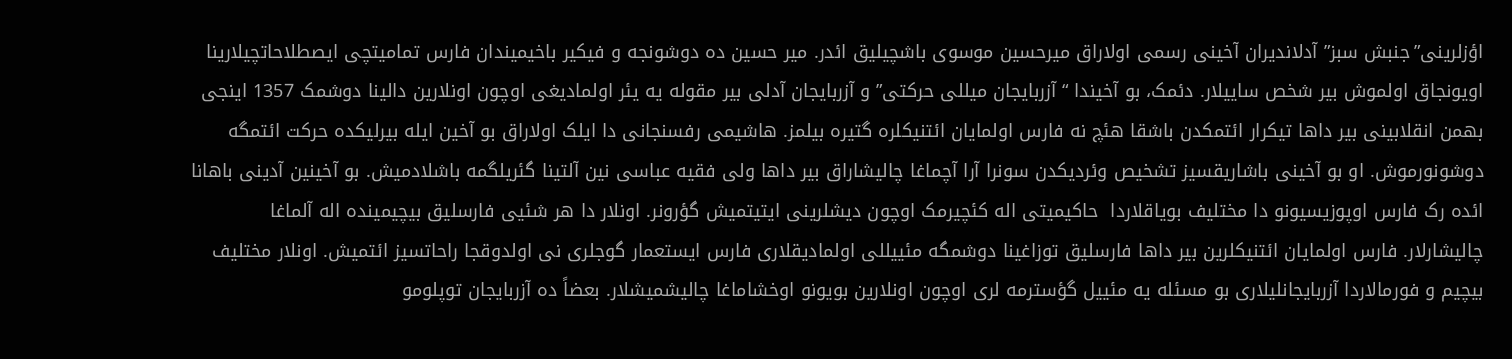اؤزلرینی”جنبش سبز” آدلاندیران آخینی رسمی اولاراق میرحسین موسوی باشچیلیق ائدر. میر حسین ده دوشونجه و فیکیر باخیمیندان فارس تمامیتچی ایصطلاحاتچیلارینا اویونجاق اولموش بیر شخص ساییلار. دئمک، بو آخیندا “آزربایجان میللی حرکتی” و آزربایجان آدلی بیر مقوله یه یئر اولمادیغی اوچون اونلارین دالینا دوشمک 1357 اینجی بهمن انقلابینی بیر داها تیکرار ائتمکدن باشقا هئچ نه فارس اولمایان ائتنیکلره گتیره بیلمز. هاشیمی رفسنجانی دا ایلک اولاراق بو آخین ایله بیرلیکده حرکت ائتمگه دوشونورموش. او بو آخینی باشاریقسیز تشخیص وئردیکدن سونرا آرا آچماغا چالیشاراق بیر داها ولی فقیه عباسی نین آلتینا گئریلگمه باشلادمیش. بو آخینین آدینی باهانا ائده رک فارس اوپوزیسیونو دا مختلیف بویاقلاردا  حاکیمیتی اله کئچیرمک اوچون دیشلرینی ایتیتمیش گؤرونر. اونلار دا هر شئیی فارسلیق بیچیمینده اله آلماغا چالیشارلار. فارس اولمایان ائتنیکلرین بیر داها فارسلیق توزاغینا دوشمگه مئییللی اولمادیقلاری فارس ایستعمار گوجلری نی اولدوقجا راحاتسیز ائتمیش. اونلار مختلیف بیچیم و فورمالاردا آزربایجانلیلاری بو مسئله یه مئییل گؤسترمه لری اوچون اونلارین بویونو اوخشاماغا چالیشمیشلار. بعضاً ده آزربایجان توپلومو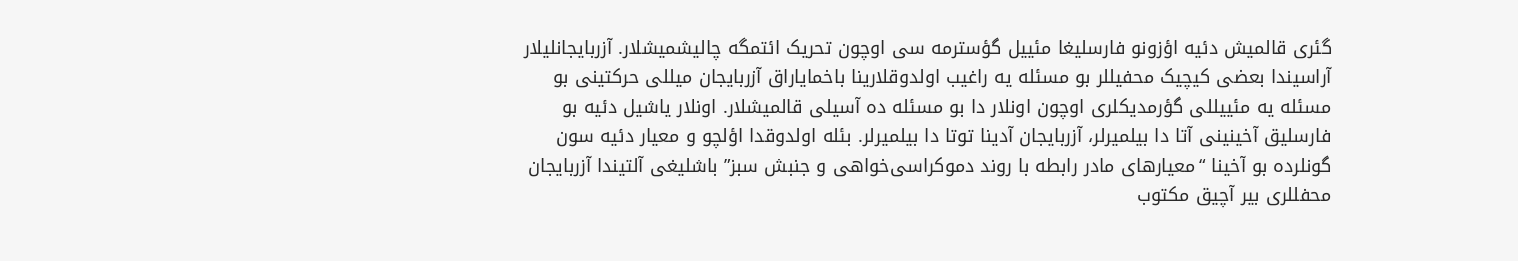گئری قالمیش دئیه اؤزونو فارسلیغا مئییل گؤسترمه سی اوچون تحریک ائتمگه چالیشمیشلار. آزربایجانلیلار آراسیندا بعضی کیچیک محفیللر بو مسئله یه راغیب اولدوقلارینا باخمایاراق آزربایجان میللی حرکتینی بو مسئله یه مئییللی گؤرمدیکلری اوچون اونلار دا بو مسئله ده آسیلی قالمیشلار. اونلار یاشیل دئیه بو فارسلیق آخینینی آتا دا بیلمیرلر، آزربایجان آدینا توتا دا بیلمیرلر. بئله اولدوقدا اؤلچو و معیار دئیه سون گونلرده بو آخینا “معیارهای مادر رابطه با روند دموکراسی‌خواهی و جنبش سبز” باشلیغی آلتیندا آزربایجان محفللری بیر آچیق مکتوب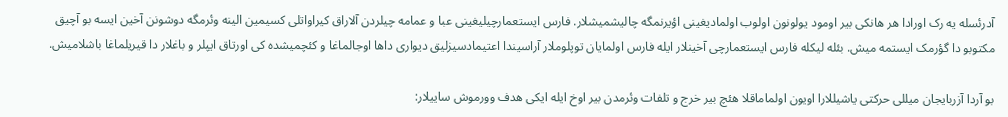آدرئسله یه رک اورادا هر هانکی بیر اومود یولونون اولوب اولمادیغینی اؤیرنمگه چالیشمیشلار. فارس ایستعمارچیلیغینی عبا و عمامه چیلردن آلاراق کیراواتلی کسیمین الینه وئرمگه دوشونن آخین ایسه بو آچیق مکتوبو دا گؤرمک ایستمه میش. بئله لیکله فارس ایستعمارچی آخینلار ایله فارس اولمایان توپلوملار آراسیندا اعتیمادسیزلیق دیواری داها اوجالماغا و کئچمیشده کی اورتاق ایپلر و باغلار دا قیریلماغا باشلامیش.

بو آردا آزربایجان میللی حرکتی یاشیللارا اویون اولماماقلا هئچ بیر خرج و تلفات وئرمدن بیر اوخ ایله ایکی هدف وورموش ساییلار: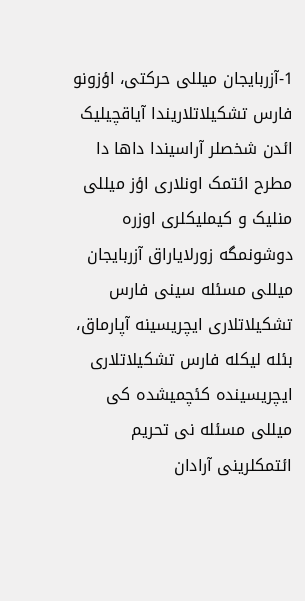1-آزربایجان میللی حرکتی، اؤزونو فارس تشکیلاتلاریندا آیاقچیلیک ائدن شخصلر آراسیندا داها دا مطرح ائتمک اونلاری اؤز میللی منلیک و کیملیکلری اوزره دوشونمگه زورلایاراق آزربایجان میللی مسئله سینی فارس تشکیلاتلاری ایچریسینه آپارماق، بئله لیکله فارس تشکیلاتلاری ایچریسینده کئچمیشده کی میللی مسئله نی تحریم ائتمکلرینی آرادان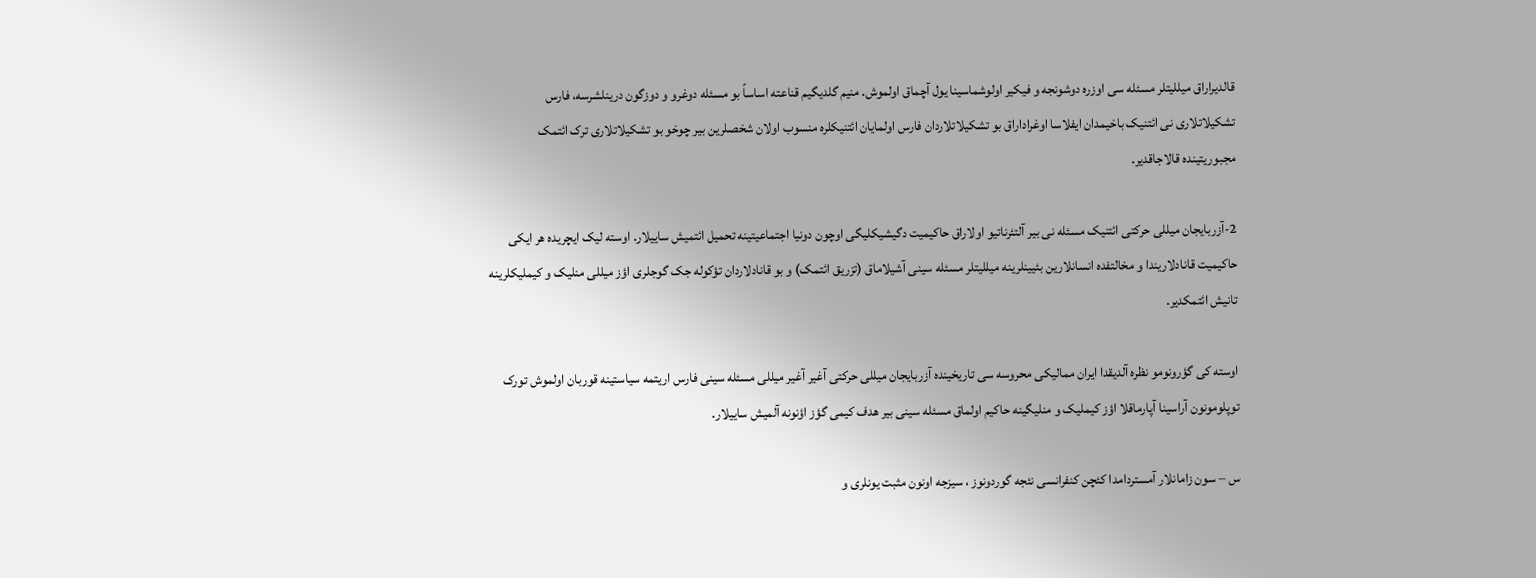قالدیراراق میللیتلر مسئله سی اوزره دوشونجه و فیکیر اولوشماسینا یول آچماق اولموش. منیم گلدیگیم قناعته اساساً بو مسئله دوغرو و دوزگون درینلشرسه، فارس تشکیلاتلاری نی ائتنیک باخیمدان ایفلاسا اوغراداراق بو تشکیلاتلاردان فارس اولمایان ائتنیکلره منسوب اولان شخصلرین بیر چوخو بو تشکیلاتلاری ترک ائتمک مجبوریتینده قالاجاقدیر.

2-آزربایجان میللی حرکتی ائتنیک مسئله نی بیر آلتئرناتیو اولاراق حاکیمیت دگیشیکلیگی اوچون دونیا اجتماعیتینه تحمیل ائتمیش ساییلار. اوسته لیک ایچریده هر ایکی حاکیمیت قانادلاریندا و مخالتفده انسانلارین بئیینلرینه میللیتلر مسئله سینی آشیلاماق (تزریق ائتمک) و بو قانادلاردان تؤکوله جک گوجلری اؤز میللی منلیک و کیملیکلرینه تانیش ائتمکدیر.

اوسته کی گؤرونومو نظره آلدیقدا ایران ممالیکی محروسه سی تاریخینده آزربایجان میللی حرکتی آغیر آغیر میللی مسئله سینی فارس اریتمه سیاستینه قوربان اولموش تورک توپلومونون آراسینا آپارماقلا اؤز کیملیک و منلیگینه حاکیم اولماق مسئله سینی بیر هدف کیمی گؤز اؤنونه آلمیش ساییلار.

س – سون زامانلار آمستردامدا کئچن کنفرانسی نئجه گوردونوز ، سیزجه اونون مثبت یونلری و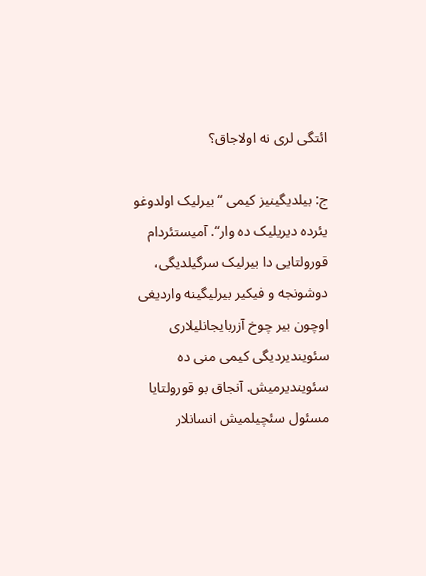ائتگی لری نه اولاجاق؟

ج: بیلدیگینیز کیمی “بیرلیک اولدوغو یئرده دیریلیک ده وار“. آمیستئردام قورولتایی دا بیرلیک سرگیلدیگی، دوشونجه و فیکیر بیرلیگینه واردیغی اوچون بیر چوخ آزربایجانلیلاری سئویندیردیگی کیمی منی ده سئویندیرمیش. آنجاق بو قورولتایا مسئول سئچیلمیش انسانلار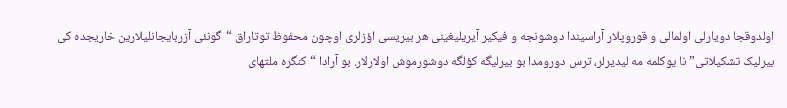اولدوقجا دویارلی اولمالی و قوروپلار آراسیندا دوشونجه و فیکیر آیریلیغینی هر بیریسی اؤزلری اوچون محفوظ توتاراق “گونئی آزربایجانلیلارین خاریجده کی بیرلیک تشکیلاتی”نا یوکلمه مه لیدیرلر، ترس دورومدا بو بیرلیگه کؤلگه دوشورموش اولارلار. بو آرادا “کنگره ملتهای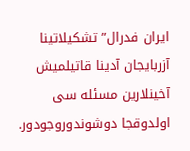ایران فدرال” تشکیلاتینا آزربایجان آدینا قاتیلمیش آخینلارین مسئله سی اولدوقجا دوشوندوروجودور.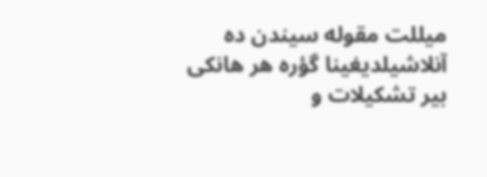میللت مقوله سیندن ده آنلاشیلدیغینا گؤره هر هانکی بیر تشکیلات و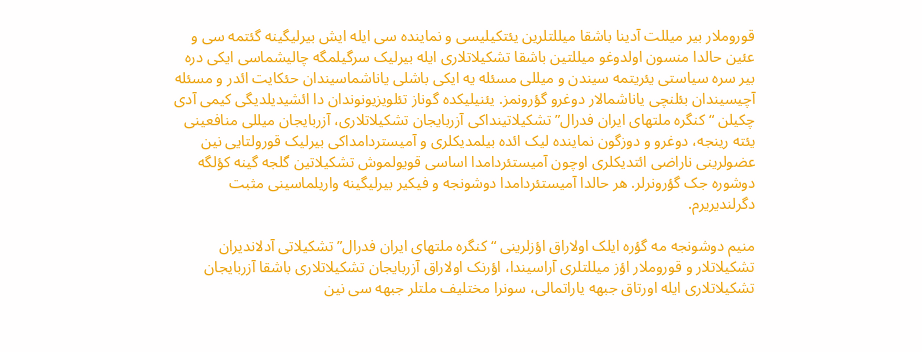قوروملار بیر میللت آدینا باشقا میللتلرین یئتکیلیسی و نماینده سی ایله ایش بیرلیگینه گئتمه سی و عئین حالدا منسون اولدوغو میللتین باشقا تشکیلاتلاری ایله بیرلیک سرگیلمگه چالیشماسی ایکی دره بیر سره سیاستی یئریتمه سیندن و میللی مسئله یه ایکی باشلی یاناشماسیندان حئکایت ائدر و مسئله آچیسیندان بئلنچی یاناشمالار دوغرو گؤرونمز. یئنیلیکده گوناز تئلویزیونوندان دا ائشیدیلدیگی کیمی آدی چکیلن “کنگره ملتهای ایران فدرال” تشکیلاتینداکی آزربایجان تشکیلاتلاری، آزربایجان میللی منافعینی یئته رینجه، دوغرو و دوزگون نماینده لیک ائده بیلمدیکلری و آمیستردامداکی بیرلیک قورولتایی نین عضولرینی ناراضی ائتدیکلری اوچون آمیستئردامدا اساسی قویولموش تشکیلاتین گلجه گینه کؤلگه دوشوره جک گؤرونرلر. هر حالدا آمیستئردامدا دوشونجه و فیکیر بیرلیگینه واریلماسینی مثبت دگرلندیریرم.

منیم دوشونجه مه گؤره ایلک اولاراق اؤزلرینی “کنگره ملتهای ایران فدرال” تشکیلاتی آدلاندیران تشکیلاتلار و قوروملار اؤز میللتلری آراسیندا، اؤرنک اولاراق آزربایجان تشکیلاتلاری باشقا آزربایجان تشکیلاتلاری ایله اورتاق جبهه یاراتمالی، سونرا مختلیف ملتلر جبهه سی نین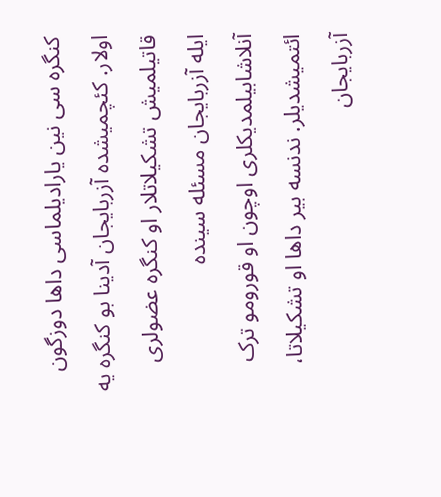کنگره سی نین یارادیلماسی داها دوزگون اولار. کئچمیشده آزربایجان آدینا بو کنگره یه قاتیلمیش تشکیلاتلار او کنگره عضولری ایله آزربایجان مسئله سینده آنلاشابیلمدیکلری اوچون او قورومو ترک ائتمیشدیلر. ندنسه بیر داها او تشکیلاتا، آزربایجان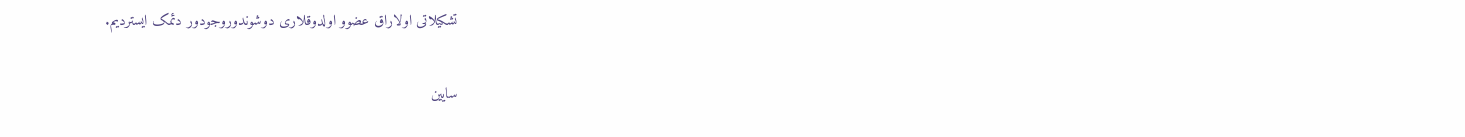تشکیلاتی اولاراق عضوو اولدوقلاری دوشوندوروجودور دئمک ایستردیم.

سایین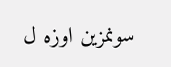سونمزین اوزه ل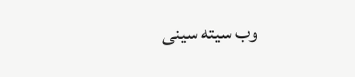وب سیته سینی